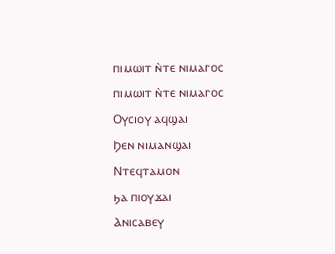ⲡⲓⲙⲱⲓⲧ ⲛ̀ⲧⲉ ⲛⲓⲙⲁⲅⲟⲥ
ⲡⲓⲙⲱⲓⲧ ⲛ̀ⲧⲉ ⲛⲓⲙⲁⲅⲟⲥ
Ⲟⲩⲥⲓⲟⲩ ⲁϥϣⲁⲓ
Ϧⲉⲛ ⲛⲓⲙⲁⲛϣⲁⲓ
Ⲛⲧⲉϥⲧⲁⲙⲟⲛ
ϧⲁ ⲡⲓⲟⲩϫⲁⲓ
Ⲁⲛⲓⲥⲁⲃⲉⲩ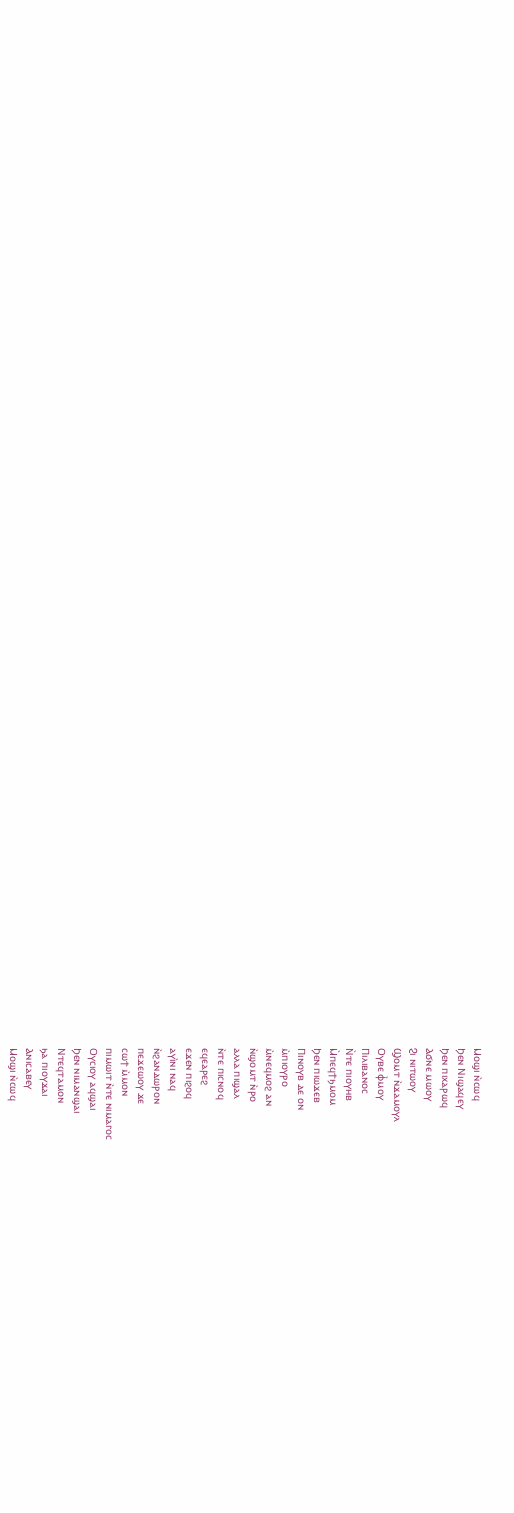Ⲙⲟϣⲓ ⲛ̀ⲥⲱϥ
Ϧⲉⲛ Ⲛⲓϣⲁϥⲉⲩ
Ϧⲉⲛ ⲡⲓⲭⲁⲣⲱϥ
Ⲁϭⲛⲉ ⲙⲱⲟⲩ
Ϩⲓ ⲛⲓⲧⲱⲟⲩ
Ϣⲟⲙⲧ ⲛ̀ϫⲁⲙⲟⲩⲗ
Ⲟⲩⲃⲉ ⲫ̀ⲙⲟⲩ
Ⲡⲓⲗⲓⲃⲁⲛⲟⲥ
Ⲛ̀ⲧⲉ ⲡⲓⲟⲩⲏⲃ
Ⲙ̀ⲡⲉϥϯϧⲙⲟⲙ
Ϧⲉⲛ ⲡⲓⲱϫⲉⲃ
Ⲡⲓⲛⲟⲩⲃ ⲇⲉ ⲟⲛ
ⲙ̀ⲡⲓⲟⲩⲣⲟ
ⲙ̀ⲛⲉϥⲙⲟϩ ⲁⲛ
ⲛ̀ϣⲟⲙⲧ ⲛ̀ⲣⲟ
ⲁⲗⲗⲁ ⲡⲓϣⲁⲗ
ⲛ̀ⲧⲉ ⲡⲓⲥⲛⲟϥ
ⲉϥⲉⲁⲣⲉϩ
ⲉϫⲉⲛ ⲡⲓϩⲟϥ
ⲁⲩⲓ̀ⲛⲓ ⲛⲁϥ
ⲛ̀ϩⲁⲛⲇⲱⲣⲟⲛ
ⲡⲉϫⲉⲱⲟⲩ ϫⲉ
ⲥⲱϯ ⲙ̀ⲙⲟⲛ
ⲡⲓⲙⲱⲓⲧ ⲛ̀ⲧⲉ ⲛⲓⲙⲁⲅⲟⲥ
Ⲟⲩⲥⲓⲟⲩ ⲁϥϣⲁⲓ
Ϧⲉⲛ ⲛⲓⲙⲁⲛϣⲁⲓ
Ⲛⲧⲉϥⲧⲁⲙⲟⲛ
ϧⲁ ⲡⲓⲟⲩϫⲁⲓ
Ⲁⲛⲓⲥⲁⲃⲉⲩ
Ⲙⲟϣⲓ ⲛ̀ⲥⲱϥ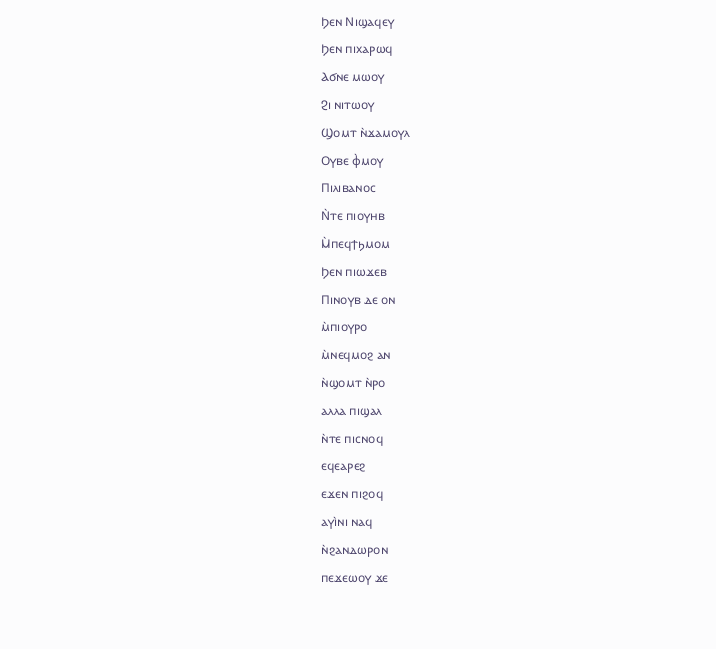Ϧⲉⲛ Ⲛⲓϣⲁϥⲉⲩ
Ϧⲉⲛ ⲡⲓⲭⲁⲣⲱϥ
Ⲁϭⲛⲉ ⲙⲱⲟⲩ
Ϩⲓ ⲛⲓⲧⲱⲟⲩ
Ϣⲟⲙⲧ ⲛ̀ϫⲁⲙⲟⲩⲗ
Ⲟⲩⲃⲉ ⲫ̀ⲙⲟⲩ
Ⲡⲓⲗⲓⲃⲁⲛⲟⲥ
Ⲛ̀ⲧⲉ ⲡⲓⲟⲩⲏⲃ
Ⲙ̀ⲡⲉϥϯϧⲙⲟⲙ
Ϧⲉⲛ ⲡⲓⲱϫⲉⲃ
Ⲡⲓⲛⲟⲩⲃ ⲇⲉ ⲟⲛ
ⲙ̀ⲡⲓⲟⲩⲣⲟ
ⲙ̀ⲛⲉϥⲙⲟϩ ⲁⲛ
ⲛ̀ϣⲟⲙⲧ ⲛ̀ⲣⲟ
ⲁⲗⲗⲁ ⲡⲓϣⲁⲗ
ⲛ̀ⲧⲉ ⲡⲓⲥⲛⲟϥ
ⲉϥⲉⲁⲣⲉϩ
ⲉϫⲉⲛ ⲡⲓϩⲟϥ
ⲁⲩⲓ̀ⲛⲓ ⲛⲁϥ
ⲛ̀ϩⲁⲛⲇⲱⲣⲟⲛ
ⲡⲉϫⲉⲱⲟⲩ ϫⲉ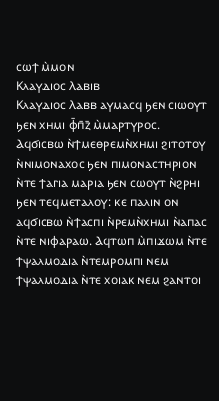ⲥⲱϯ ⲙ̀ⲙⲟⲛ
Ⲕⲗⲁⲩⲇⲓⲟⲥ Ⲗⲁⲃⲓⲃ
Ⲕⲗⲁⲩⲇⲓⲟⲥ Ⲗⲁⲃⲃ ⲁⲩⲙⲁⲥϥ ϧⲉⲛ ⲥⲓⲱⲟⲩⲧ ϧⲉⲛ ⲭⲏⲙⲓ ⲫ̄ⲡ̄ⲍ̄ ⲙ̀ⲙⲁⲣⲧⲩⲣⲟⲥ. Ⲁϥϭⲓⲥⲃⲱ ⲛ̀ϯⲙⲉⲑⲣⲉⲙⲛ̀ⲭⲏⲙⲓ ϩⲓⲧⲟⲧⲟⲩ ⲛ̀ⲛⲓⲙⲟⲛⲁⲭⲟⲥ ϧⲉⲛ ⲡⲓⲙⲟⲛⲁⲥⲧⲏⲣⲓⲟⲛ ⲛ̀ⲧⲉ ϯⲁⲅⲓⲁ ⲙⲁⲣⲓⲁ ϧⲉⲛ ⲥⲱⲟⲩⲧ ⲛ̀ϩⲣⲏⲓ ϧⲉⲛ ⲧⲉϥⲙⲉⲧⲁⲗⲟⲩ: ⲕⲉ ⲡⲁⲗⲓⲛ ⲟⲛ ⲁϥϭⲓⲥⲃⲱ ⲛ̀ϯⲁⲥⲡⲓ ⲛ̀ⲣⲉⲙⲛ̀ⲭⲏⲙⲓ ⲛ̀ⲁⲡⲁⲥ ⲛ̀ⲧⲉ ⲛⲓⲫⲁⲣⲁⲱ. Ⲁϥⲧⲱⲡ ⲙ̀ⲡⲓϫⲱⲙ ⲛ̀ⲧⲉ ϯⲯⲁⲗⲙⲟⲇⲓⲁ ⲛ̀ⲧⲉⲙⲣⲟⲙⲡⲓ ⲛⲉⲙ ϯⲯⲁⲗⲙⲟⲇⲓⲁ ⲛ̀ⲧⲉ ⲭⲟⲓⲁⲕ ⲛⲉⲙ ϩⲁⲛⲧⲟⲓ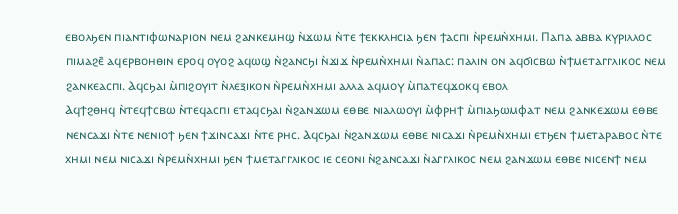ⲉⲃⲟⲗϧⲉⲛ ⲡⲓⲁⲛⲧⲓⲫⲱⲛⲁⲣⲓⲟⲛ ⲛⲉⲙ ϩⲁⲛⲕⲉⲙⲏϣ ⲛ̀ϫⲱⲙ ⲛ̀ⲧⲉ ϯⲉⲕⲕⲗⲏⲥⲓⲁ ϧⲉⲛ ϯⲁⲥⲡⲓ ⲛ̀ⲣⲉⲙⲛ̀ⲭⲏⲙⲓ. Ⲡⲁⲡⲁ ⲁⲃⲃⲁ ⲕⲩⲣⲓⲗⲗⲟⲥ ⲡⲓⲙⲁϩⲉ̄ ⲁϥⲉⲣⲃⲟⲏⲑⲓⲛ ⲉⲣⲟϥ ⲟⲩⲟϩ ⲁϥⲱϣ ⲛ̀ϩⲁⲛⲥϧⲓ ⲛ̀ϫⲓϫ ⲛ̀ⲣⲉⲙⲛ̀ⲭⲏⲙⲓ ⲛ̀ⲁⲡⲁⲥ: ⲡⲁⲗⲓⲛ ⲟⲛ ⲁϥϭⲓⲥⲃⲱ ⲛ̀ϯⲙⲉⲧⲁⲅⲅⲗⲓⲕⲟⲥ ⲛⲉⲙ ϩⲁⲛⲕⲉⲁⲥⲡⲓ. Ⲁϥⲥϧⲁⲓ ⲙ̀ⲡⲓϩⲟⲩⲓⲧ ⲛ̀ⲗⲉⲝⲓⲕⲟⲛ ⲛ̀ⲣⲉⲙⲛ̀ⲭⲏⲙⲓ ⲁⲗⲗⲁ ⲁϥⲙⲟⲩ ⲙ̀ⲡⲁⲧⲉϥϫⲟⲕϥ ⲉⲃⲟⲗ
Ⲁϥϯϩⲑⲏϥ ⲛ̀ⲧⲉϥϯⲥⲃⲱ ⲛ̀ⲧⲉϥⲁⲥⲡⲓ ⲉⲧⲁϥⲥϧⲁⲓ ⲛ̀ϩⲁⲛϫⲱⲙ ⲉⲑⲃⲉ ⲛⲓⲁⲗⲱⲟⲩⲓ ⲙ̀ⲫⲣⲏϯ ⲙ̀ⲡⲓⲁϧⲱⲙⲫⲁⲧ ⲛⲉⲙ ϩⲁⲛⲕⲉϫⲱⲙ ⲉⲑⲃⲉ ⲛⲉⲛⲥⲁϫⲓ ⲛ̀ⲧⲉ ⲛⲉⲛⲓⲟϯ ϧⲉⲛ ϯϫⲓⲛⲥⲁϫⲓ ⲛ̀ⲧⲉ ⲣⲏⲥ. Ⲁϥⲥϧⲁⲓ ⲛ̀ϩⲁⲛϫⲱⲙ ⲉⲑⲃⲉ ⲛⲓⲥⲁϫⲓ ⲛ̀ⲣⲉⲙⲛ̀ⲭⲏⲙⲓ ⲉⲧϧⲉⲛ ϯⲙⲉⲧⲁⲣⲁⲃⲟⲥ ⲛ̀ⲧⲉ ⲭⲏⲙⲓ ⲛⲉⲙ ⲛⲓⲥⲁϫⲓ ⲛ̀ⲣⲉⲙⲛ̀ⲭⲏⲙⲓ ϧⲉⲛ ϯⲙⲉⲧⲁⲅⲅⲗⲓⲕⲟⲥ ⲓⲉ ⲥⲉⲟⲛⲓ ⲛ̀ϩⲁⲛⲥⲁϫⲓ ⲛ̀ⲁⲅⲅⲗⲓⲕⲟⲥ ⲛⲉⲙ ϩⲁⲛϫⲱⲙ ⲉⲑⲃⲉ ⲛⲓⲥⲉⲛϯ ⲛⲉⲙ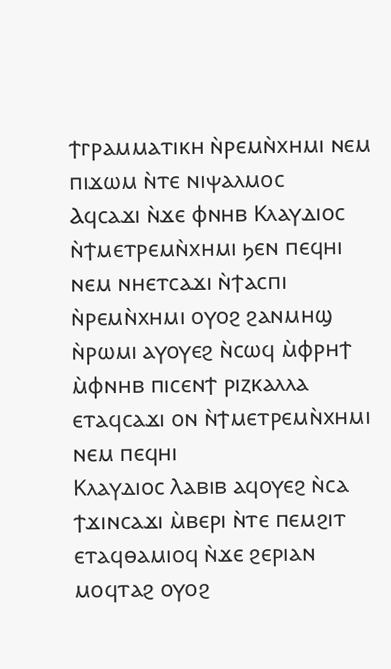ϯⲅⲣⲁⲙⲙⲁⲧⲓⲕⲏ ⲛ̀ⲣⲉⲙⲛ̀ⲭⲏⲙⲓ ⲛⲉⲙ ⲡⲓϫⲱⲙ ⲛ̀ⲧⲉ ⲛⲓⲯⲁⲗⲙⲟⲥ
Ⲁϥⲥⲁϫⲓ ⲛ̀ϫⲉ ⲫⲛⲏⲃ Ⲕⲗⲁⲩⲇⲓⲟⲥ ⲛ̀ϯⲙⲉⲧⲣⲉⲙⲛ̀ⲭⲏⲙⲓ ϧⲉⲛ ⲡⲉϥⲏⲓ ⲛⲉⲙ ⲛⲏⲉⲧⲥⲁϫⲓ ⲛ̀ϯⲁⲥⲡⲓ ⲛ̀ⲣⲉⲙⲛ̀ⲭⲏⲙⲓ ⲟⲩⲟϩ ϩⲁⲛⲙⲏϣ ⲛ̀ⲣⲱⲙⲓ ⲁⲩⲟⲩⲉϩ ⲛ̀ⲥⲱϥ ⲙ̀ⲫⲣⲏϯ ⲙ̀ⲫⲛⲏⲃ ⲡⲓⲥⲉⲛϯ ⲣⲓⲍⲕⲁⲗⲗⲁ ⲉⲧⲁϥⲥⲁϫⲓ ⲟⲛ ⲛ̀ϯⲙⲉⲧⲣⲉⲙⲛ̀ⲭⲏⲙⲓ ⲛⲉⲙ ⲡⲉϥⲏⲓ
Ⲕⲗⲁⲩⲇⲓⲟⲥ Ⲗⲁⲃⲓⲃ ⲁϥⲟⲩⲉϩ ⲛ̀ⲥⲁ ϯϫⲓⲛⲥⲁϫⲓ ⲙ̀ⲃⲉⲣⲓ ⲛ̀ⲧⲉ ⲡⲉⲙϩⲓⲧ ⲉⲧⲁϥⲑⲁⲙⲓⲟϥ ⲛ̀ϫⲉ ϩⲉⲣⲓⲁⲛ ⲙⲟϥⲧⲁϩ ⲟⲩⲟϩ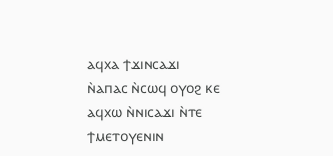ⲁϥⲭⲁ ϯϫⲓⲛⲥⲁϫⲓ ⲛ̀ⲁⲡⲁⲥ ⲛ̀ⲥⲱϥ ⲟⲩⲟϩ ⲕⲉ ⲁϥⲭⲱ ⲛ̀ⲛⲓⲥⲁϫⲓ ⲛ̀ⲧⲉ ϯⲙⲉⲧⲟⲩⲉⲛⲓⲛ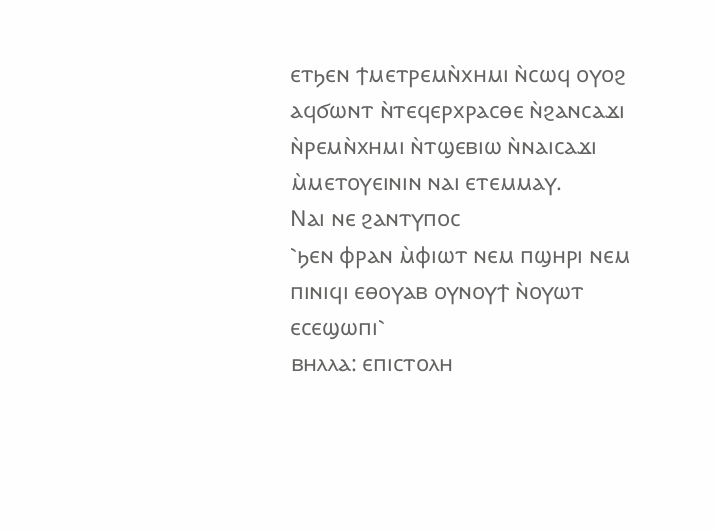ⲉⲧϧⲉⲛ ϯⲙⲉⲧⲣⲉⲙⲛ̀ⲭⲏⲙⲓ ⲛ̀ⲥⲱϥ ⲟⲩⲟϩ ⲁϥϭⲱⲛⲧ ⲛ̀ⲧⲉϥⲉⲣⲭⲣⲁⲥⲑⲉ ⲛ̀ϩⲁⲛⲥⲁϫⲓ ⲛ̀ⲣⲉⲙⲛ̀ⲭⲏⲙⲓ ⲛ̀ⲧϣⲉⲃⲓⲱ ⲛ̀ⲛⲁⲓⲥⲁϫⲓ ⲙ̀ⲙⲉⲧⲟⲩⲉⲓⲛⲓⲛ ⲛⲁⲓ ⲉⲧⲉⲙⲙⲁⲩ.
Ⲛⲁⲓ ⲛⲉ ϩⲁⲛⲧⲩⲡⲟⲥ
⳿ϧⲉⲛ ⲫⲣⲁⲛ ⲙ̀ⲫⲓⲱⲧ ⲛⲉⲙ ⲡϣⲏⲣⲓ ⲛⲉⲙ ⲡⲓⲛⲓϥⲓ ⲉⲑⲟⲩⲁⲃ ⲟⲩⲛⲟⲩϯ ⲛ̀ⲟⲩⲱⲧ ⲉⲥⲉϣⲱⲡⲓ⳿
ⲃⲏⲗⲗⲁ: ⲉⲡⲓⲥⲧⲟⲗⲏ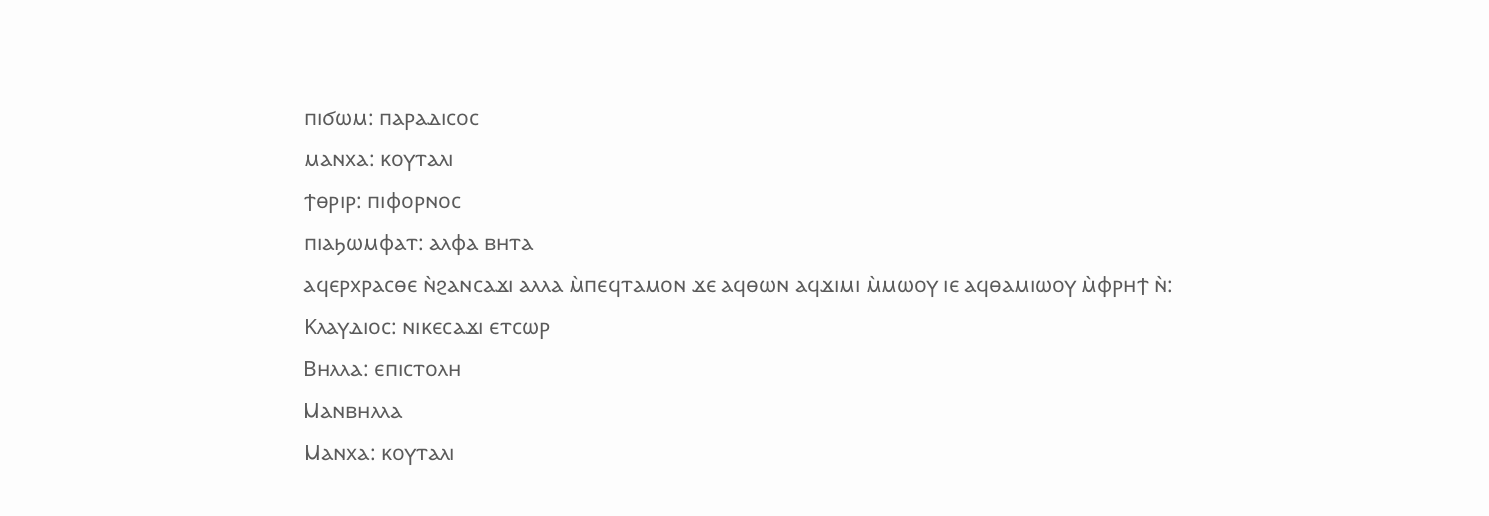ⲡⲓϭⲱⲙ: ⲡⲁⲣⲁⲇⲓⲥⲟⲥ
ⲙⲁⲛⲭⲁ: ⲕⲟⲩⲧⲁⲗⲓ
ϯⲑⲣⲓⲣ: ⲡⲓⲫⲟⲣⲛⲟⲥ
ⲡⲓⲁϧⲱⲙⲫⲁⲧ: ⲁⲗⲫⲁ ⲃⲏⲧⲁ
ⲁϥⲉⲣⲭⲣⲁⲥⲑⲉ ⲛ̀ϩⲁⲛⲥⲁϫⲓ ⲁⲗⲗⲁ ⲙ̀ⲡⲉϥⲧⲁⲙⲟⲛ ϫⲉ ⲁϥⲑⲱⲛ ⲁϥϫⲓⲙⲓ ⲙ̀ⲙⲱⲟⲩ ⲓⲉ ⲁϥⲑⲁⲙⲓⲱⲟⲩ ⲙ̀ⲫⲣⲏϯ ⲛ̀:
Ⲕⲗⲁⲩⲇⲓⲟⲥ: ⲛⲓⲕⲉⲥⲁϫⲓ ⲉⲧⲥⲱⲣ
Ⲃⲏⲗⲗⲁ: ⲉⲡⲓⲥⲧⲟⲗⲏ
Ⲙⲁⲛⲃⲏⲗⲗⲁ
Ⲙⲁⲛⲭⲁ: ⲕⲟⲩⲧⲁⲗⲓ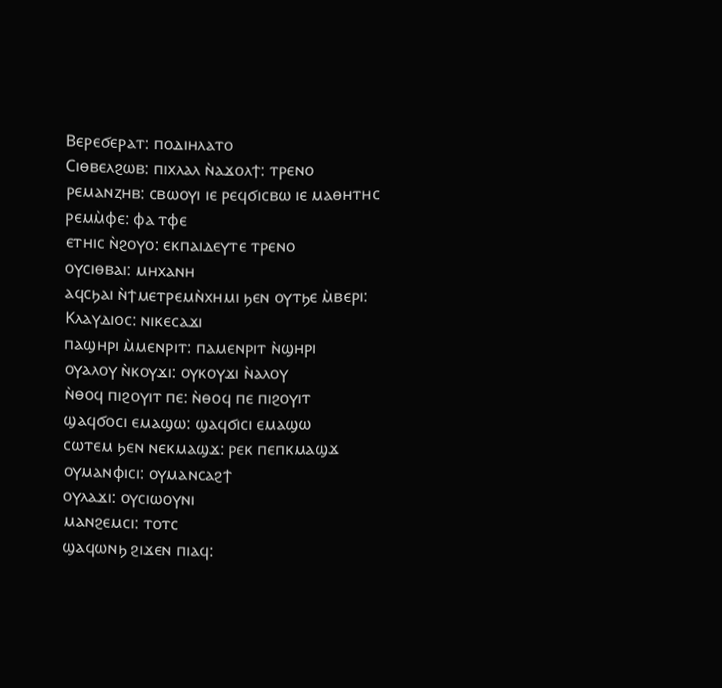Ⲃⲉⲣⲉϭⲉⲣⲁⲧ: ⲡⲟⲇⲓⲏⲗⲁⲧⲟ
Ⲥⲓⲑⲃⲉⲗϩⲱⲃ: ⲡⲓⲭⲗⲁⲗ ⲛ̀ⲁϫⲟⲗϯ: ⲧⲣⲉⲛⲟ
ⲣⲉⲙⲁⲛⲍⲏⲃ: ⲥⲃⲱⲟⲩⲓ ⲓⲉ ⲣⲉϥϭⲓⲥⲃⲱ ⲓⲉ ⲙⲁⲑⲏⲧⲏⲥ
ⲣⲉⲙⲙ̀ⲫⲉ: ⲫⲁ ⲧⲫⲉ
ⲉⲧⲏⲓⲥ ⲛ̀ϩⲟⲩⲟ: ⲉⲕⲡⲁⲓⲇⲉⲩⲧⲉ ⲧⲣⲉⲛⲟ
ⲟⲩⲥⲓⲑⲃⲁⲓ: ⲙⲏⲭⲁⲛⲏ
ⲁϥⲥϧⲁⲓ ⲛ̀ϯⲙⲉⲧⲣⲉⲙⲛ̀ⲭⲏⲙⲓ ϧⲉⲛ ⲟⲩⲧϧⲉ ⲙ̀ⲃⲉⲣⲓ:
Ⲕⲗⲁⲩⲇⲓⲟⲥ: ⲛⲓⲕⲉⲥⲁϫⲓ
ⲡⲁϣⲏⲣⲓ ⲙ̀ⲙⲉⲛⲣⲓⲧ: ⲡⲁⲙⲉⲛⲣⲓⲧ ⲛ̀ϣⲏⲣⲓ
ⲟⲩⲁⲗⲟⲩ ⲛ̀ⲕⲟⲩϫⲓ: ⲟⲩⲕⲟⲩϫⲓ ⲛ̀ⲁⲗⲟⲩ
ⲛ̀ⲑⲟϥ ⲡⲓϩⲟⲩⲓⲧ ⲡⲉ: ⲛ̀ⲑⲟϥ ⲡⲉ ⲡⲓϩⲟⲩⲓⲧ
ϣⲁϥϭⲟⲥⲓ ⲉⲙⲁϣⲱ: ϣⲁϥϭⲓⲥⲓ ⲉⲙⲁϣⲱ
ⲥⲱⲧⲉⲙ ϧⲉⲛ ⲛⲉⲕⲙⲁϣϫ: ⲣⲉⲕ ⲡⲉⲡⲕⲙⲁϣϫ
ⲟⲩⲙⲁⲛⲫⲓⲥⲓ: ⲟⲩⲙⲁⲛⲥⲁϩϯ
ⲟⲩⲗⲁϫⲓ: ⲟⲩⲥⲓⲱⲟⲩⲛⲓ
ⲙⲁⲛϩⲉⲙⲥⲓ: ⲧⲟⲧⲥ
ϣⲁϥⲱⲛϧ ϩⲓϫⲉⲛ ⲡⲓⲁϥ: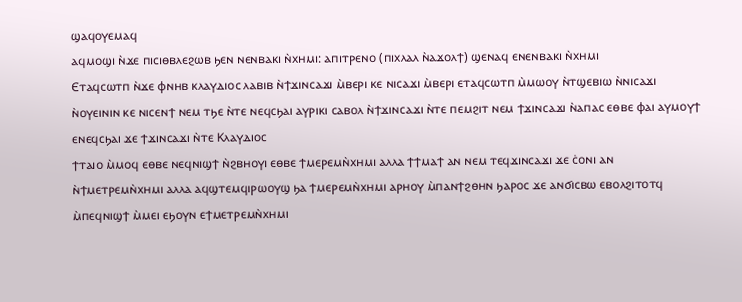ϣⲁϥⲟⲩⲉⲙⲁϥ
ⲁϥⲙⲟϣⲓ ⲛ̀ϫⲉ ⲡⲓⲥⲓⲑⲃⲗⲉϩⲱⲃ ϧⲉⲛ ⲛⲉⲛⲃⲁⲕⲓ ⲛ̀ⲭⲏⲙⲓ: ⲁⲡⲓⲧⲣⲉⲛⲟ (ⲡⲓⲭⲗⲁⲗ ⲛ̀ⲁϫⲟⲗϯ) ϣⲉⲛⲁϥ ⲉⲛⲉⲛⲃⲁⲕⲓ ⲛ̀ⲭⲏⲙⲓ
Ⲉⲧⲁϥⲥⲱⲧⲡ ⲛ̀ϫⲉ ⲫⲛⲏⲃ ⲕⲗⲁⲩⲇⲓⲟⲥ ⲗⲁⲃⲓⲃ ⲛ̀ϯϫⲓⲛⲥⲁϫⲓ ⲙ̀ⲃⲉⲣⲓ ⲕⲉ ⲛⲓⲥⲁϫⲓ ⲙ̀ⲃⲉⲣⲓ ⲉⲧⲁϥⲥⲱⲧⲡ ⲙ̀ⲙⲱⲟⲩ ⲛ̀ⲧϣⲉⲃⲓⲱ ⲛ̀ⲛⲓⲥⲁϫⲓ ⲛ̀ⲟⲩⲉⲓⲛⲓⲛ ⲕⲉ ⲛⲓⲥⲉⲛϯ ⲛⲉⲙ ⲧϧⲉ ⲛ̀ⲧⲉ ⲛⲉϥⲥϧⲁⲓ ⲁⲩⲣⲓⲕⲓ ⲥⲁⲃⲟⲗ ⲛ̀ϯϫⲓⲛⲥⲁϫⲓ ⲛ̀ⲧⲉ ⲡⲉⲙϩⲓⲧ ⲛⲉⲙ ϯϫⲓⲛⲥⲁϫⲓ ⲛ̀ⲁⲡⲁⲥ ⲉⲑⲃⲉ ⲫⲁⲓ ⲁⲩⲙⲟⲩϯ ⲉⲛⲉϥⲥϧⲁⲓ ϫⲉ ϯϫⲓⲛⲥⲁϫⲓ ⲛ̀ⲧⲉ Ⲕⲗⲁⲩⲇⲓⲟⲥ
ϯⲧⲁⲓⲟ ⲙ̀ⲙⲟϥ ⲉⲑⲃⲉ ⲛⲉϥⲛⲓϣϯ ⲛ̀ϩⲃⲏⲟⲩⲓ ⲉⲑⲃⲉ ϯⲙⲉⲣⲉⲙⲛ̀ⲭⲏⲙⲓ ⲁⲗⲗⲁ ϯϯⲙⲁϯ ⲁⲛ ⲛⲉⲙ ⲧⲉϥϫⲓⲛⲥⲁϫⲓ ϫⲉ ⲥ̇ⲟⲛⲓ ⲁⲛ ⲛ̀ϯⲙⲉⲧⲣⲉⲙⲛ̀ⲭⲏⲙⲓ ⲁⲗⲗⲁ ⲁϥϣⲧⲉⲙϥⲓⲣⲱⲟⲩϣ ϧⲁ ϯⲙⲉⲣⲉⲙⲛ̀ⲭⲏⲙⲓ ⲁⲣⲏⲟⲩ ⲙ̀ⲡⲁⲛϯϩⲑⲏⲛ ϧⲁⲣⲟⲥ ϫⲉ ⲁⲛϭⲓⲥⲃⲱ ⲉⲃⲟⲗϩⲓⲧⲟⲧϥ ⲙ̀ⲡⲉϥⲛⲓϣϯ ⲙ̀ⲙⲉⲓ ⲉϧⲟⲩⲛ ⲉϯⲙⲉⲧⲣⲉⲙⲛ̀ⲭⲏⲙⲓ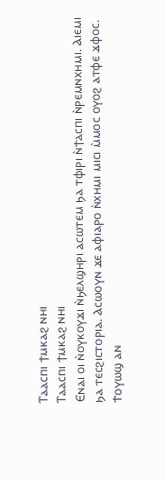Ⲧⲁⲁⲥⲡⲓ ϯⲙⲕⲁϩ ⲛⲏⲓ
Ⲧⲁⲁⲥⲡⲓ ϯⲙⲕⲁϩ ⲛⲏⲓ
Ⲉⲛⲁⲓ ⲟⲓ ⲛ̀ⲟⲩⲕⲟⲩϫⲓ ⲛ̀ϧⲉⲗϣⲏⲣⲓ ⲁⲥⲱⲧⲉⲙ ϧⲁ ⲧⲫⲓⲣⲓ ⲛ̀ϯⲁⲥⲡⲓ ⲛ̀ⲣⲉⲙⲛⲭⲏⲙⲓ. Ⲁⲓⲉⲙⲓ ϧⲁ ⲧⲉⲥϩⲓⲥⲧⲟⲣⲓⲁ. Ⲁⲥⲱⲟⲩⲛ ϫⲉ ⲁⲫⲓⲁⲣⲟ ⲛ̀ⲭⲏⲙⲓ ⲙⲓⲥⲓ ⲙ̀ⲙⲟⲥ ⲟⲩⲟϩ ⲁⲧⲫⲉ ϫⲫⲟⲥ. Ϯⲟⲩⲱϣ ⲁⲛ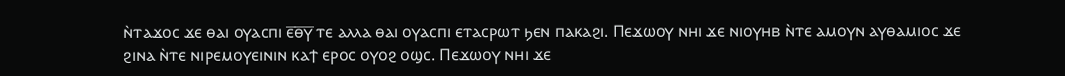ⲛ̀ⲧⲁϫⲟⲥ ϫⲉ ⲑⲁⲓ ⲟⲩⲁⲥⲡⲓ ⲉ̅ⲑ̅ⲩ̅ ⲧⲉ ⲁⲗⲗⲁ ⲑⲁⲓ ⲟⲩⲁⲥⲡⲓ ⲉⲧⲁⲥⲣⲱⲧ ϧⲉⲛ ⲡⲁⲕⲁϩⲓ. Ⲡⲉϫⲱⲟⲩ ⲛⲏⲓ ϫⲉ ⲛⲓⲟⲩⲏⲃ ⲛ̀ⲧⲉ ⲁⲙⲟⲩⲛ ⲁⲩⲑⲁⲙⲓⲟⲥ ϫⲉ ϩⲓⲛⲁ ⲛ̀ⲧⲉ ⲛⲓⲣⲉⲙⲟⲩⲉⲓⲛⲓⲛ ⲕⲁϯ ⲉⲣⲟⲥ ⲟⲩⲟϩ ⲟϣⲥ. Ⲡⲉϫⲱⲟⲩ ⲛⲏⲓ ϫⲉ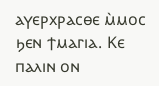ⲁⲩⲉⲣⲭⲣⲁⲥⲑⲉ ⲙ̀ⲙⲟⲥ ϧⲉⲛ ϯⲙⲁⲅⲓⲁ. Ⲕⲉ ⲡⲁⲗⲓⲛ ⲟⲛ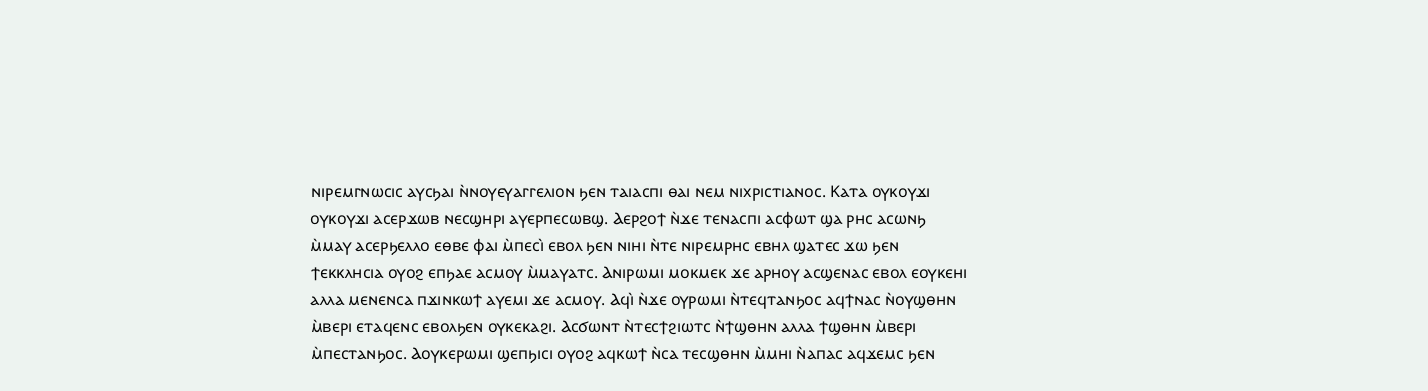ⲛⲓⲣⲉⲙⲅⲛⲱⲥⲓⲥ ⲁⲩⲥϧⲁⲓ ⲛ̀ⲛⲟⲩⲉⲩⲁⲅⲅⲉⲗⲓⲟⲛ ϧⲉⲛ ⲧⲁⲓⲁⲥⲡⲓ ⲑⲁⲓ ⲛⲉⲙ ⲛⲓⲭⲣⲓⲥⲧⲓⲁⲛⲟⲥ. Ⲕⲁⲧⲁ ⲟⲩⲕⲟⲩϫⲓ ⲟⲩⲕⲟⲩϫⲓ ⲁⲥⲉⲣϫⲱⲃ ⲛⲉⲥϣⲏⲣⲓ ⲁⲩⲉⲣⲡⲉⲥⲱⲃϣ. Ⲁⲉⲣϩⲟϯ ⲛ̀ϫⲉ ⲧⲉⲛⲁⲥⲡⲓ ⲁⲥⲫⲱⲧ ϣⲁ ⲣⲏⲥ ⲁⲥⲱⲛϧ ⲙ̀ⲙⲁⲩ ⲁⲥⲉⲣϧⲉⲗⲗⲟ ⲉⲑⲃⲉ ⲫⲁⲓ ⲙ̀ⲡⲉⲥⲓ̀ ⲉⲃⲟⲗ ϧⲉⲛ ⲛⲓⲏⲓ ⲛ̀ⲧⲉ ⲛⲓⲣⲉⲙⲣⲏⲥ ⲉⲃⲏⲗ ϣⲁⲧⲉⲥ ϫⲱ ϧⲉⲛ ϯⲉⲕⲕⲗⲏⲥⲓⲁ ⲟⲩⲟϩ ⲉⲡϧⲁⲉ ⲁⲥⲙⲟⲩ ⲙ̀ⲙⲁⲩⲁⲧⲥ. Ⲁⲛⲓⲣⲱⲙⲓ ⲙⲟⲕⲙⲉⲕ ϫⲉ ⲁⲣⲏⲟⲩ ⲁⲥϣⲉⲛⲁⲥ ⲉⲃⲟⲗ ⲉⲟⲩⲕⲉⲏⲓ ⲁⲗⲗⲁ ⲙⲉⲛⲉⲛⲥⲁ ⲡϫⲓⲛⲕⲱϯ ⲁⲩⲉⲙⲓ ϫⲉ ⲁⲥⲙⲟⲩ. Ⲁϥⲓ̀ ⲛ̀ϫⲉ ⲟⲩⲣⲱⲙⲓ ⲛ̀ⲧⲉϥⲧⲁⲛϧⲟⲥ ⲁϥϯⲛⲁⲥ ⲛ̀ⲟⲩϣⲑⲏⲛ ⲙ̀ⲃⲉⲣⲓ ⲉⲧⲁϥⲉⲛⲥ ⲉⲃⲟⲗϧⲉⲛ ⲟⲩⲕⲉⲕⲁϩⲓ. Ⲁⲥϭⲱⲛⲧ ⲛ̀ⲧⲉⲥϯϩⲓⲱⲧⲥ ⲛ̀ϯϣⲑⲏⲛ ⲁⲗⲗⲁ ϯϣⲑⲏⲛ ⲙ̀ⲃⲉⲣⲓ ⲙ̀ⲡⲉⲥⲧⲁⲛϧⲟⲥ. Ⲁⲟⲩⲕⲉⲣⲱⲙⲓ ϣⲉⲡϧⲓⲥⲓ ⲟⲩⲟϩ ⲁϥⲕⲱϯ ⲛ̀ⲥⲁ ⲧⲉⲥϣⲑⲏⲛ ⲙ̀ⲙⲏⲓ ⲛ̀ⲁⲡⲁⲥ ⲁϥϫⲉⲙⲥ ϧⲉⲛ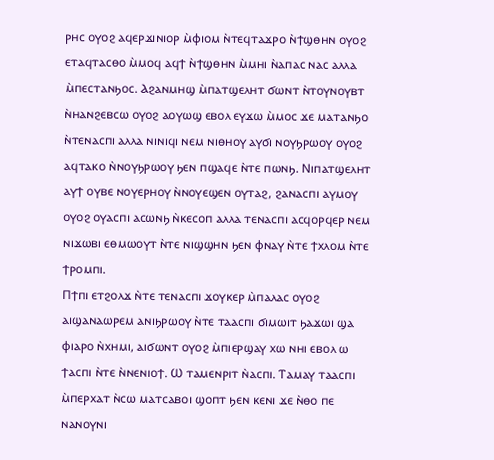ⲣⲏⲥ ⲟⲩⲟϩ ⲁϥⲉⲣϫⲓⲛⲓⲟⲣ ⲙ̀ⲫⲓⲟⲙ ⲛ̀ⲧⲉϥⲧⲁϫⲣⲟ ⲛ̀ϯϣⲑⲏⲛ ⲟⲩⲟϩ ⲉⲧⲁϥⲧⲁⲥⲑⲟ ⲙ̀ⲙⲟϥ ⲁϥϯ ⲛ̀ϯϣⲑⲏⲛ ⲙ̀ⲙⲏⲓ ⲛ̀ⲁⲡⲁⲥ ⲛⲁⲥ ⲁⲗⲗⲁ ⲙ̀ⲡⲉⲥⲧⲁⲛϧⲟⲥ. Ⲁϩⲁⲛⲙⲏϣ ⲙ̀ⲡⲁⲧϣⲉⲗⲏⲧ ϭⲱⲛⲧ ⲛ̀ⲧⲟⲩⲛⲟⲩⲃⲧ ⲛ̀ⲏⲁⲛϩⲉⲃⲥⲱ ⲟⲩⲟϩ ⲁⲟⲩⲱϣ ⲉⲃⲟⲗ ⲉⲩϫⲱ ⲙ̀ⲙⲟⲥ ϫⲉ ⲙⲁⲧⲁⲛϧⲟ ⲛ̀ⲧⲉⲛⲁⲥⲡⲓ ⲁⲗⲗⲁ ⲛⲓⲛⲓϥⲓ ⲛⲉⲙ ⲛⲓⲑⲏⲟⲩ ⲁⲩϭⲓ ⲛⲟⲩϧⲣⲱⲟⲩ ⲟⲩⲟϩ ⲁϥⲧⲁⲕⲟ ⲛ̀ⲛⲟⲩϧⲣⲱⲟⲩ ϧⲉⲛ ⲡϣⲁϥⲉ ⲛ̀ⲧⲉ ⲡⲱⲛϧ. Ⲛⲓⲡⲁⲧϣⲉⲗⲏⲧ ⲁⲩϯ ⲟⲩⲃⲉ ⲛⲟⲩⲉⲣⲏⲟⲩ ⲛ̀ⲛⲟⲩⲉϣⲉⲛ ⲟⲩⲧⲁϩ, ϩⲁⲛⲁⲥⲡⲓ ⲁⲩⲙⲟⲩ ⲟⲩⲟϩ ⲟⲩⲁⲥⲡⲓ ⲁⲥⲱⲛϧ ⲛ̀ⲕⲉⲥⲟⲡ ⲁⲗⲗⲁ ⲧⲉⲛⲁⲥⲡⲓ ⲁⲥϥⲟⲣϥⲉⲣ ⲛⲉⲙ ⲛⲓϫⲱⲃⲓ ⲉⲑⲙⲱⲟⲩⲧ ⲛ̀ⲧⲉ ⲛⲓϣϣⲏⲛ ϧⲉⲛ ⲫⲛⲁⲩ ⲛ̀ⲧⲉ ϯⲭⲗⲟⲙ ⲛ̀ⲧⲉ ϯⲣⲟⲙⲡⲓ.
Ⲡϯⲡⲓ ⲉⲧϩⲟⲗϫ ⲛ̀ⲧⲉ ⲧⲉⲛⲁⲥⲡⲓ ϫⲟⲩⲕⲉⲣ ⲙ̀ⲡⲁⲗⲁⲥ ⲟⲩⲟϩ ⲁⲓϣⲁⲛⲁⲱⲣⲉⲙ ⲁⲛⲓϧⲣⲱⲟⲩ ⲛ̀ⲧⲉ ⲧⲁⲁⲥⲡⲓ ϭⲓⲙⲱⲓⲧ ϧⲁϫⲱⲓ ϣⲁ ⲫⲓⲁⲣⲟ ⲛ̀ⲭⲏⲙⲓ, ⲁⲓϭⲱⲛⲧ ⲟⲩⲟϩ ⲙ̀ⲡⲓⲉⲣϣⲁⲩ ⲭⲱ ⲛⲏⲓ ⲉⲃⲟⲗ ⲱ ϯⲁⲥⲡⲓ ⲛ̀ⲧⲉ ⲛ̀ⲛⲉⲛⲓⲟϯ. Ⲱ ⲧⲁⲙⲉⲛⲣⲓⲧ ⲛ̀ⲁⲥⲡⲓ. Ⲧⲁⲙⲁⲩ ⲧⲁⲁⲥⲡⲓ ⲙ̀ⲡⲉⲣⲭⲁⲧ ⲛ̀ⲥⲱ ⲙⲁⲧⲥⲁⲃⲟⲓ ϣⲟⲡⲧ ϧⲉⲛ ⲕⲉⲛⲓ ϫⲉ ⲛ̀ⲑⲟ ⲡⲉ ⲛⲁⲛⲟⲩⲛⲓ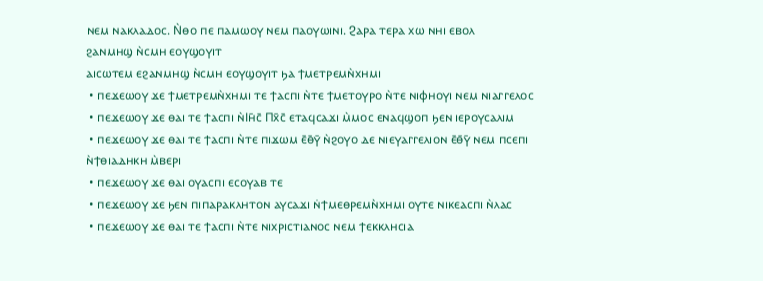ⲛⲉⲙ ⲛⲁⲕⲗⲁⲇⲟⲥ. Ⲛ̀ⲑⲟ ⲡⲉ ⲡⲁⲙⲱⲟⲩ ⲛⲉⲙ ⲡⲁⲟⲩⲱⲓⲛⲓ. Ϩⲁⲣⲁ ⲧⲉⲣⲁ ⲭⲱ ⲛⲏⲓ ⲉⲃⲟⲗ
ϩⲁⲛⲙⲏϣ ⲛ̀ⲥⲙⲏ ⲉⲟⲩϣⲟⲩⲓⲧ
ⲁⲓⲥⲱⲧⲉⲙ ⲉϩⲁⲛⲙⲏϣ ⲛ̀ⲥⲙⲏ ⲉⲟⲩϣⲟⲩⲓⲧ ϧⲁ ϯⲙⲉⲧⲣⲉⲙⲛ̀ⲭⲏⲙⲓ
 • ⲡⲉϫⲉⲱⲟⲩ ϫⲉ ϯⲙⲉⲧⲣⲉⲙⲛ̀ⲭⲏⲙⲓ ⲧⲉ ϯⲁⲥⲡⲓ ⲛ̀ⲧⲉ ϯⲙⲉⲧⲟⲩⲣⲟ ⲛ̀ⲧⲉ ⲛⲓⲫⲏⲟⲩⲓ ⲛⲉⲙ ⲛⲓⲁⲅⲅⲉⲗⲟⲥ
 • ⲡⲉϫⲉⲱⲟⲩ ϫⲉ ⲑⲁⲓ ⲧⲉ ϯⲁⲥⲡⲓ ⲛ̀Ⲓⲏ̄ⲥ̄ Ⲡⲭ̄ⲥ̄ ⲉⲧⲁϥⲥⲁϫⲓ ⲙ̀ⲙⲟⲥ ⲉⲛⲁϥϣⲟⲡ ϧⲉⲛ ⲓⲉⲣⲟⲩⲥⲁⲗⲓⲙ
 • ⲡⲉϫⲉⲱⲟⲩ ϫⲉ ⲑⲁⲓ ⲧⲉ ϯⲁⲥⲡⲓ ⲛ̀ⲧⲉ ⲡⲓϫⲱⲙ ⲉ̄ⲑ̄ⲩ̄ ⲛ̀ϩⲟⲩⲟ ⲇⲉ ⲛⲓⲉⲩⲁⲅⲅⲉⲗⲓⲟⲛ ⲉ̄ⲑ̄ⲩ̄ ⲛⲉⲙ ⲡⲥⲉⲡⲓ ⲛ̀ϯⲑⲓⲁⲇⲏⲕⲏ ⲙ̀ⲃⲉⲣⲓ
 • ⲡⲉϫⲉⲱⲟⲩ ϫⲉ ⲑⲁⲓ ⲟⲩⲁⲥⲡⲓ ⲉⲥⲟⲩⲁⲃ ⲧⲉ
 • ⲡⲉϫⲉⲱⲟⲩ ϫⲉ ϧⲉⲛ ⲡⲓⲡⲁⲣⲁⲕⲗⲏⲧⲟⲛ ⲁⲩⲥⲁϫⲓ ⲛ̇ϯⲙⲉⲑⲣⲉⲙⲛ̀ⲭⲏⲙⲓ ⲟⲩⲧⲉ ⲛⲓⲕⲉⲁⲥⲡⲓ ⲛ̀ⲗⲁⲥ
 • ⲡⲉϫⲉⲱⲟⲩ ϫⲉ ⲑⲁⲓ ⲧⲉ ϯⲁⲥⲡⲓ ⲛ̀ⲧⲉ ⲛⲓⲭⲣⲓⲥⲧⲓⲁⲛⲟⲥ ⲛⲉⲙ ϯⲉⲕⲕⲗⲏⲥⲓⲁ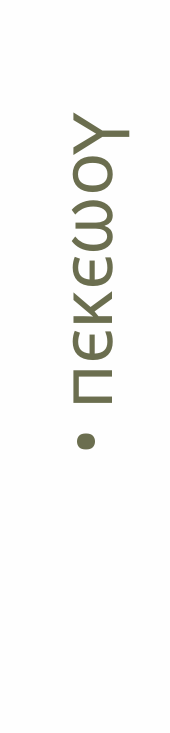• ⲡⲉⲕⲉⲱⲟⲩ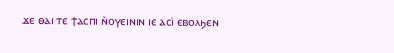ϫⲉ ⲑⲁⲓ ⲧⲉ ϯⲁⲥⲡⲓ ⲛ̀ⲟⲩⲉⲓⲛⲓⲛ ⲓⲉ ⲁⲥⲓ̇ ⲉⲃⲟⲗϧⲉⲛ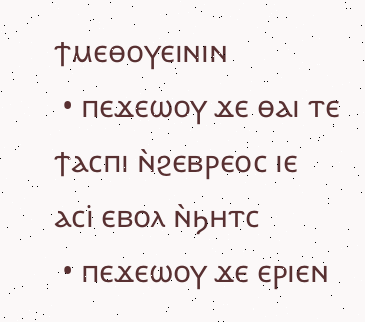ϯⲙⲉⲑⲟⲩⲉⲓⲛⲓⲛ
 • ⲡⲉϫⲉⲱⲟⲩ ϫⲉ ⲑⲁⲓ ⲧⲉ ϯⲁⲥⲡⲓ ⲛ̀ϩⲉⲃⲣⲉⲟⲥ ⲓⲉ ⲁⲥⲓ̇ ⲉⲃⲟⲗ ⲛ̀ϧⲏⲧⲥ
 • ⲡⲉϫⲉⲱⲟⲩ ϫⲉ ⲉⲣⲓⲉⲛ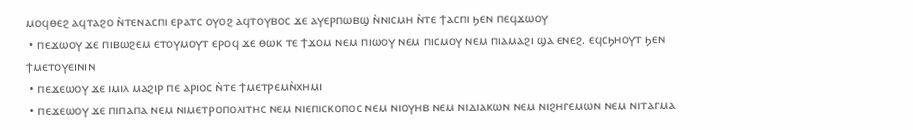ⲙⲟϥⲑⲉϩ ⲁϥⲧⲁϩⲟ ⲛ̀ⲧⲉⲛⲁⲥⲡⲓ ⲉⲣⲁⲧⲥ ⲟⲩⲟϩ ⲁϥⲧⲟⲩⲃⲟⲥ ϫⲉ ⲁⲩⲉⲣⲡⲱⲃϣ ⲛ̀ⲛⲓⲥⲙⲏ ⲛ̀ⲧⲉ ϯⲁⲥⲡⲓ ϧⲉⲛ ⲡⲉϥϫⲱⲟⲩ
 • ⲡⲉϫⲱⲟⲩ ϫⲉ ⲡⲓⲃⲱϩⲉⲙ ⲉⲧⲟⲩⲙⲟⲩⲧ ⲉⲣⲟϥ ϫⲉ ⲑⲱⲕ ⲧⲉ ϯϫⲟⲙ ⲛⲉⲙ ⲡⲓⲱⲟⲩ ⲛⲉⲙ ⲡⲓⲥⲙⲟⲩ ⲛⲉⲙ ⲡⲓⲁⲙⲁϩⲓ ϣⲁ ⲉⲛⲉϩ. ⲉϥⲥϧⲏⲟⲩⲧ ϧⲉⲛ ϯⲙⲉⲧⲟⲩⲉⲓⲛⲓⲛ
 • ⲡⲉϫⲉⲱⲟⲩ ϫⲉ ⲓⲙⲓⲗ ⲙⲁϩⲓⲣ ⲡⲉ ⲁⲣⲓⲟⲥ ⲛ̀ⲧⲉ ϯⲙⲉⲧⲣⲉⲙⲛ̀ⲭⲏⲙⲓ
 • ⲡⲉϫⲉⲱⲟⲩ ϫⲉ ⲡⲓⲡⲁⲡⲁ ⲛⲉⲙ ⲛⲓⲙⲉⲧⲣⲟⲡⲟⲗⲓⲧⲏⲥ ⲛⲉⲙ ⲛⲓⲉⲡⲓⲥⲕⲟⲡⲟⲥ ⲛⲉⲙ ⲛⲓⲟⲩⲏⲃ ⲛⲉⲙ ⲛⲓⲇⲓⲁⲕⲱⲛ ⲛⲉⲙ ⲛⲓϩⲏⲅⲉⲙⲱⲛ ⲛⲉⲙ ⲛⲓⲧⲁⲅⲙⲁ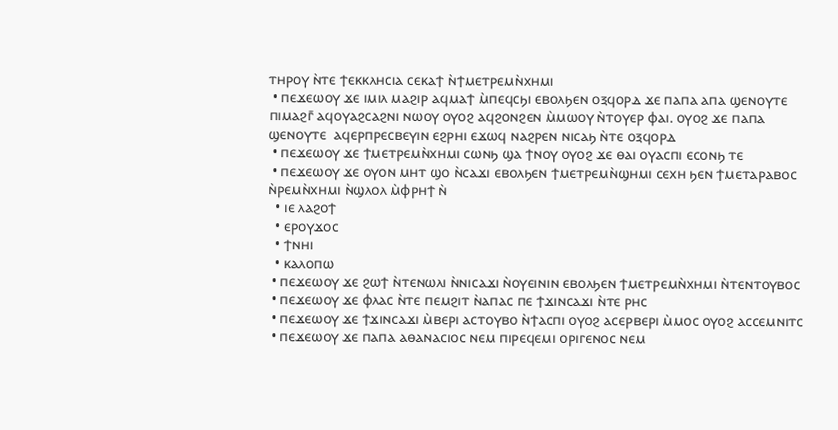ⲧⲏⲣⲟⲩ ⲛ̀ⲧⲉ ϯⲉⲕⲕⲗⲏⲥⲓⲁ ⲥⲉⲕⲁϯ ⲛ̀ϯⲙⲉⲧⲣⲉⲙⲛ̀ⲭⲏⲙⲓ
 • ⲡⲉϫⲉⲱⲟⲩ ϫⲉ ⲓⲙⲓⲗ ⲙⲁϩⲓⲣ ⲁϥⲙⲁϯ ⲙ̀ⲡⲉϥⲥϧⲓ ⲉⲃⲟⲗϧⲉⲛ ⲟⲝϥⲟⲣⲇ ϫⲉ ⲡⲁⲡⲁ ⲁⲡⲁ ϣⲉⲛⲟⲩⲧⲉ ⲡⲓⲙⲁϩⲅ̄ ⲁϥⲟⲩⲁϩⲥⲁϩⲛⲓ ⲛⲱⲟⲩ ⲟⲩⲟϩ ⲁϥϩⲟⲛϩⲉⲛ ⲙ̀ⲙⲱⲟⲩ ⲛ̀ⲧⲟⲩⲉⲣ ⲫⲁⲓ. ⲟⲩⲟϩ ϫⲉ ⲡⲁⲡⲁ ϣⲉⲛⲟⲩⲧⲉ  ⲁϥⲉⲣⲡⲣⲉⲥⲃⲉⲩⲓⲛ ⲉϩⲣⲏⲓ ⲉϫⲱϥ ⲛⲁϩⲣⲉⲛ ⲛⲓⲥⲁϧ ⲛ̀ⲧⲉ ⲟⲝϥⲟⲣⲇ
 • ⲡⲉϫⲉⲱⲟⲩ ϫⲉ ϯⲙⲉⲧⲣⲉⲙⲛ̀ⲭⲏⲙⲓ ⲥⲱⲛϧ ϣⲁ ϯⲛⲟⲩ ⲟⲩⲟϩ ϫⲉ ⲑⲁⲓ ⲟⲩⲁⲥⲡⲓ ⲉⲥⲟⲛϧ ⲧⲉ
 • ⲡⲉϫⲉⲱⲟⲩ ϫⲉ ⲟⲩⲟⲛ ⲙⲏⲧ ϣⲟ ⲛ̀ⲥⲁϫⲓ ⲉⲃⲟⲗϧⲉⲛ ϯⲙⲉⲧⲣⲉⲙⲛ̀ϣⲏⲙⲓ ⲥⲉⲭⲏ ϧⲉⲛ ϯⲙⲉⲧⲁⲣⲁⲃⲟⲥ ⲛ̀ⲣⲉⲙⲛ̀ⲭⲏⲙⲓ ⲛ̀ϣⲗⲟⲗ ⲙ̀ⲫⲣⲏϯ ⲛ̀
  • ⲓⲉ ⲗⲁϩⲟϯ
  • ⲉⲣⲟⲩϫⲟⲥ
  • ϯⲛⲏⲓ
  • ⲕⲁⲗⲟⲡⲱ
 • ⲡⲉϫⲉⲱⲟⲩ ϫⲉ ϩⲱϯ ⲛ̀ⲧⲉⲛⲱⲗⲓ ⲛ̀ⲛⲓⲥⲁϫⲓ ⲛ̀ⲟⲩⲉⲓⲛⲓⲛ ⲉⲃⲟⲗϧⲉⲛ ϯⲙⲉⲧⲣⲉⲙⲛ̀ⲭⲏⲙⲓ ⲛ̀ⲧⲉⲛⲧⲟⲩⲃⲟⲥ
 • ⲡⲉϫⲉⲱⲟⲩ ϫⲉ ⲫⲗⲁⲥ ⲛ̀ⲧⲉ ⲡⲉⲙϩⲓⲧ ⲛ̀ⲁⲡⲁⲥ ⲡⲉ ϯϫⲓⲛⲥⲁϫⲓ ⲛ̀ⲧⲉ ⲣⲏⲥ
 • ⲡⲉϫⲉⲱⲟⲩ ϫⲉ ϯϫⲓⲛⲥⲁϫⲓ ⲙ̀ⲃⲉⲣⲓ ⲁⲥⲧⲟⲩⲃⲟ ⲛ̀ϯⲁⲥⲡⲓ ⲟⲩⲟϩ ⲁⲥⲉⲣⲃⲉⲣⲓ ⲙ̀ⲙⲟⲥ ⲟⲩⲟϩ ⲁⲥⲥⲉⲙⲛⲓⲧⲥ
 • ⲡⲉϫⲉⲱⲟⲩ ϫⲉ ⲡⲁⲡⲁ ⲁⲑⲁⲛⲁⲥⲓⲟⲥ ⲛⲉⲙ ⲡⲓⲣⲉϥⲉⲙⲓ ⲟⲣⲓⲅⲉⲛⲟⲥ ⲛⲉⲙ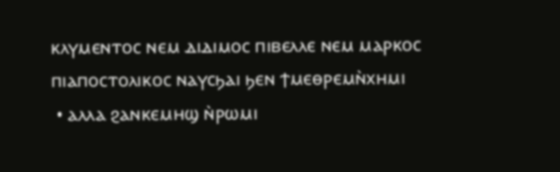ⲕⲗⲩⲙⲉⲛⲧⲟⲥ ⲛⲉⲙ ⲇⲓⲇⲓⲙⲟⲥ ⲡⲓⲃⲉⲗⲗⲉ ⲛⲉⲙ ⲙⲁⲣⲕⲟⲥ ⲡⲓⲁⲡⲟⲥⲧⲟⲗⲓⲕⲟⲥ ⲛⲁⲩⲥϧⲁⲓ ϧⲉⲛ ϯⲙⲉⲑⲣⲉⲙⲛ̀ⲭⲏⲙⲓ
 • ⲁⲗⲗⲁ ϩⲁⲛⲕⲉⲙⲏϣ ⲛ̀ⲣⲱⲙⲓ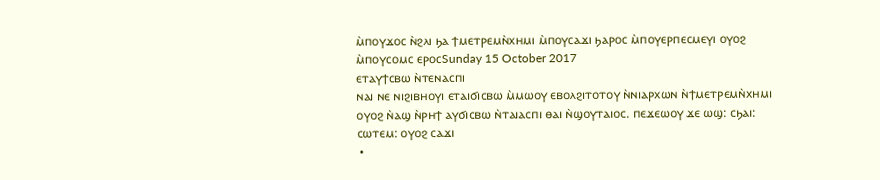ⲙ̀ⲡⲟⲩϫⲟⲥ ⲛ̀ϩⲗⲓ ϧⲁ ϯⲙⲉⲧⲣⲉⲙⲛ̀ⲭⲏⲙⲓ ⲙ̀ⲡⲟⲩⲥⲁϫⲓ ϧⲁⲣⲟⲥ ⲙ̀ⲡⲟⲩⲉⲣⲡⲉⲥⲙⲉⲩⲓ ⲟⲩⲟϩ ⲙ̀ⲡⲟⲩⲥⲟⲙⲥ ⲉⲣⲟⲥSunday 15 October 2017
ⲉⲧⲁⲩϯⲥⲃⲱ ⲛ̀ⲧⲉⲛⲁⲥⲡⲓ
ⲛⲁⲓ ⲛⲉ ⲛⲓϩⲓⲃⲏⲟⲩⲓ ⲉⲧⲁⲓϭⲓⲥⲃⲱ ⲙ̀ⲙⲱⲟⲩ ⲉⲃⲟⲗϩⲓⲧⲟⲧⲟⲩ ⲛ̀ⲛⲓⲁⲣⲭⲱⲛ ⲛ̀ϯⲙⲉⲧⲣⲉⲙⲛ̀ⲭⲏⲙⲓ ⲟⲩⲟϩ ⲛ̀ⲁϣ ⲛ̀ⲣⲏϯ ⲁⲩϭⲓⲥⲃⲱ ⲛ̀ⲧⲁⲓⲁⲥⲡⲓ ⲑⲁⲓ ⲛ̀ϣⲟⲩⲧⲁⲓⲟⲥ. ⲡⲉϫⲉⲱⲟⲩ ϫⲉ ⲱϣ: ⲥϧⲁⲓ: ⲥⲱⲧⲉⲙ: ⲟⲩⲟϩ ⲥⲁϫⲓ
 •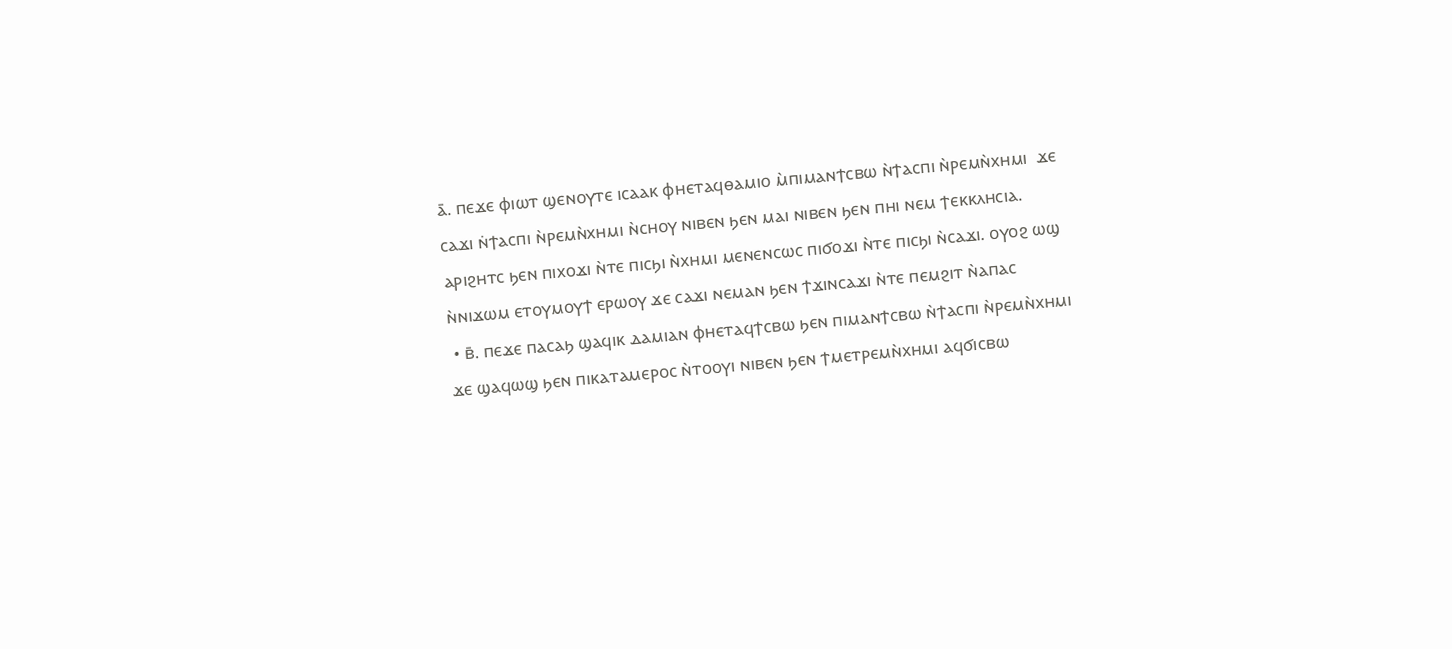ⲁ̄. ⲡⲉϫⲉ ⲫⲓⲱⲧ ϣⲉⲛⲟⲩⲧⲉ ⲓⲥⲁⲁⲕ ⲫⲏⲉⲧⲁϥⲑⲁⲙⲓⲟ ⲙ̀ⲡⲓⲙⲁⲛϯⲥⲃⲱ ⲛ̀ϯⲁⲥⲡⲓ ⲛ̀ⲣⲉⲙⲛ̀ⲭⲏⲙⲓ  ϫⲉ ⲥⲁϫⲓ ⲛ̇ϯⲁⲥⲡⲓ ⲛ̀ⲣⲉⲙⲛ̀ⲭⲏⲙⲓ ⲛ̀ⲥⲏⲟⲩ ⲛⲓⲃⲉⲛ ϧⲉⲛ ⲙⲁⲓ ⲛⲓⲃⲉⲛ ϧⲉⲛ ⲡⲏⲓ ⲛⲉⲙ ϯⲉⲕⲕⲗⲏⲥⲓⲁ. ⲁⲣⲓϩⲏⲧⲥ ϧⲉⲛ ⲡⲓⲭⲟϫⲓ ⲛ̀ⲧⲉ ⲡⲓⲥϧⲓ ⲛ̀ⲭⲏⲙⲓ ⲙⲉⲛⲉⲛⲥⲱⲥ ⲡⲓϭⲟϫⲓ ⲛ̀ⲧⲉ ⲡⲓⲥϧⲓ ⲛ̀ⲥⲁϫⲓ. ⲟⲩⲟϩ ⲱϣ ⲛ̀ⲛⲓϫⲱⲙ ⲉⲧⲟⲩⲙⲟⲩϯ ⲉⲣⲱⲟⲩ ϫⲉ ⲥⲁϫⲓ ⲛⲉⲙⲁⲛ ϧⲉⲛ ϯϫⲓⲛⲥⲁϫⲓ ⲛ̀ⲧⲉ ⲡⲉⲙϩⲓⲧ ⲛ̀ⲁⲡⲁⲥ
 • ⲃ̄. ⲡⲉϫⲉ ⲡⲁⲥⲁϧ ϣⲁϥⲓⲕ ⲇⲁⲙⲓⲁⲛ ⲫⲏⲉⲧⲁϥϯⲥⲃⲱ ϧⲉⲛ ⲡⲓⲙⲁⲛϯⲥⲃⲱ ⲛ̀ϯⲁⲥⲡⲓ ⲛ̀ⲣⲉⲙⲛ̀ⲭⲏⲙⲓ ϫⲉ ϣⲁϥⲱϣ ϧⲉⲛ ⲡⲓⲕⲁⲧⲁⲙⲉⲣⲟⲥ ⲛ̀ⲧⲟⲟⲩⲓ ⲛⲓⲃⲉⲛ ϧⲉⲛ ϯⲙⲉⲧⲣⲉⲙⲛ̀ⲭⲏⲙⲓ ⲁϥϭⲓⲥⲃⲱ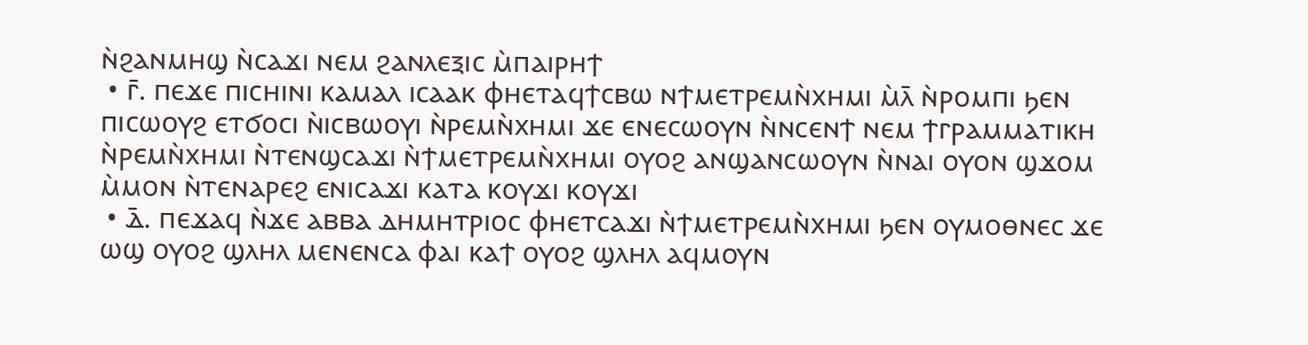ⲛ̀ϩⲁⲛⲙⲏϣ ⲛ̀ⲥⲁϫⲓ ⲛⲉⲙ ϩⲁⲛⲗⲉⲝⲓⲥ ⲙ̀ⲡⲁⲓⲣⲏϯ
 • ⲅ̄. ⲡⲉϫⲉ ⲡⲓⲥⲏⲓⲛⲓ ⲕⲁⲙⲁⲗ ⲓⲥⲁⲁⲕ ⲫⲏⲉⲧⲁϥϯⲥⲃⲱ ⲛϯⲙⲉⲧⲣⲉⲙⲛ̀ⲭⲏⲙⲓ ⲙ̀ⲗ̄ ⲛ̀ⲣⲟⲙⲡⲓ ϧⲉⲛ ⲡⲓⲥⲱⲟⲩϩ ⲉⲧϭⲟⲥⲓ ⲛ̀ⲓⲥⲃⲱⲟⲩⲓ ⲛ̀ⲣⲉⲙⲛ̀ⲭⲏⲙⲓ ϫⲉ ⲉⲛⲉⲥⲱⲟⲩⲛ ⲛ̀ⲛⲥⲉⲛϯ ⲛⲉⲙ ϯⲅⲣⲁⲙⲙⲁⲧⲓⲕⲏ ⲛ̀ⲣⲉⲙⲛ̀ⲭⲏⲙⲓ ⲛ̀ⲧⲉⲛϣⲥⲁϫⲓ ⲛ̀ϯⲙⲉⲧⲣⲉⲙⲛ̀ⲭⲏⲙⲓ ⲟⲩⲟϩ ⲁⲛϣⲁⲛⲥⲱⲟⲩⲛ ⲛ̀ⲛⲁⲓ ⲟⲩⲟⲛ ϣϫⲟⲙ ⲙ̀ⲙⲟⲛ ⲛ̀ⲧⲉⲛⲁⲣⲉϩ ⲉⲛⲓⲥⲁϫⲓ ⲕⲁⲧⲁ ⲕⲟⲩϫⲓ ⲕⲟⲩϫⲓ
 • ⲇ̄. ⲡⲉϫⲁϥ ⲛ̀ϫⲉ ⲁⲃⲃⲁ ⲇⲏⲙⲏⲧⲣⲓⲟⲥ ⲫⲏⲉⲧⲥⲁϫⲓ ⲛ̀ϯⲙⲉⲧⲣⲉⲙⲛ̀ⲭⲏⲙⲓ ϧⲉⲛ ⲟⲩⲙⲟⲑⲛⲉⲥ ϫⲉ ⲱϣ ⲟⲩⲟϩ ϣⲗⲏⲗ ⲙⲉⲛⲉⲛⲥⲁ ⲫⲁⲓ ⲕⲁϯ ⲟⲩⲟϩ ϣⲗⲏⲗ ⲁϥⲙⲟⲩⲛ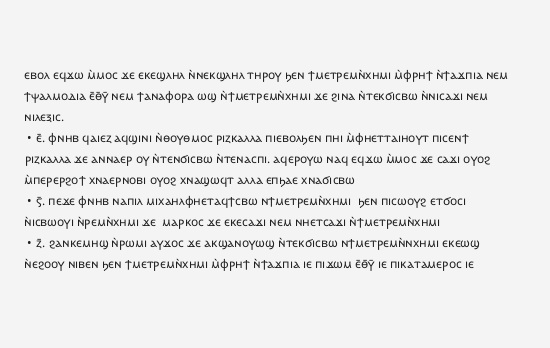ⲉⲃⲟⲗ ⲉϥϫⲱ ⲙ̀ⲙⲟⲥ ϫⲉ ⲉⲕⲉϣⲗⲏⲗ ⲛ̀ⲛⲉⲕϣⲗⲏⲗ ⲧⲏⲣⲟⲩ ϧⲉⲛ ϯⲙⲉⲧⲣⲉⲙⲛ̀ⲭⲏⲙⲓ ⲙ̀ⲫⲣⲏϯ ⲛ̀ϯⲁϫⲡⲓⲁ ⲛⲉⲙ ϯⲯⲁⲗⲙⲟⲇⲓⲁ ⲉ̄ⲑ̄ⲩ̄ ⲛⲉⲙ ϯⲁⲛⲁⲫⲟⲣⲁ ⲱϣ ⲛ̀ϯⲙⲉⲧⲣⲉⲙⲛ̀ⲭⲏⲙⲓ ϫⲉ ϩⲓⲛⲁ ⲛ̀ⲧⲉⲕϭⲓⲥⲃⲱ ⲛ̀ⲛⲓⲥⲁϫⲓ ⲛⲉⲙ ⲛⲓⲗⲉⲝⲓⲥ.
 • ⲉ̄. ⲫⲛⲏⲃ ϥⲁⲓⲉⲍ ⲁϥϣⲓⲛⲓ ⲛ̀ⲑⲟⲩⲑⲙⲟⲥ ⲣⲓⲍⲕⲁⲗⲗⲁ ⲡⲓⲉⲃⲟⲗϧⲉⲛ ⲡⲏⲓ ⲙ̀ⲫⲏⲉⲧⲧⲁⲓⲏⲟⲩⲧ ⲡⲓⲥⲉⲛϯ ⲣⲓⲍⲕⲁⲗⲗⲁ ϫⲉ ⲁⲛⲛⲁⲉⲣ ⲟⲩ ⲛ̀ⲧⲉⲛϭⲓⲥⲃⲱ ⲛ̀ⲧⲉⲛⲁⲥⲡⲓ. ⲁϥⲉⲣⲟⲩⲱ ⲛⲁϥ ⲉϥϫⲱ ⲙ̀ⲙⲟⲥ ϫⲉ ⲥⲁϫⲓ ⲟⲩⲟϩ ⲙ̀ⲡⲉⲣⲉⲣϩⲟϯ ⲭⲛⲁⲉⲣⲛⲟⲃⲓ ⲟⲩⲟϩ ⲭⲛⲁϣⲱϥⲧ ⲁⲗⲗⲁ ⲉⲡϧⲁⲉ ⲭⲛⲁϭⲓⲥⲃⲱ
 • ⲋ̄. ⲡⲉϫⲉ ⲫⲛⲏⲃ ⲛⲁⲡⲓⲗ ⲙⲓⲭⲁⲏⲗⲫⲏⲉⲧⲁϥϯⲥⲃⲱ ⲛϯⲙⲉⲧⲣⲉⲙⲛ̀ⲭⲏⲙⲓ  ϧⲉⲛ ⲡⲓⲥⲱⲟⲩϩ ⲉⲧϭⲟⲥⲓ ⲛ̀ⲓⲥⲃⲱⲟⲩⲓ ⲛ̀ⲣⲉⲙⲛ̀ⲭⲏⲙⲓ ϫⲉ  ⲙⲁⲣⲕⲟⲥ ϫⲉ ⲉⲕⲉⲥⲁϫⲓ ⲛⲉⲙ ⲛⲏⲉⲧⲥⲁϫⲓ ⲛ̀ϯⲙⲉⲧⲣⲉⲙⲛ̀ⲭⲏⲙⲓ
 • ⲍ̄. ϩⲁⲛⲕⲉⲙⲏϣ ⲛ̀ⲣⲱⲙⲓ ⲁⲩϫⲟⲥ ϫⲉ ⲁⲕϣⲁⲛⲟⲩⲱϣ ⲛ̀ⲧⲉⲕϭⲓⲥⲃⲱ ⲛϯⲙⲉⲧⲣⲉⲙⲛ̀ⲛⲭⲏⲙⲓ ⲉⲕⲉⲱϣ ⲛ̀ⲉϩⲟⲟⲩ ⲛⲓⲃⲉⲛ ϧⲉⲛ ϯⲙⲉⲧⲣⲉⲙⲛ̀ⲭⲏⲙⲓ ⲙ̀ⲫⲣⲏϯ ⲛ̀ϯⲁϫⲡⲓⲁ ⲓⲉ ⲡⲓϫⲱⲙ ⲉ̄ⲑ̄ⲩ̄ ⲓⲉ ⲡⲓⲕⲁⲧⲁⲙⲉⲣⲟⲥ ⲓⲉ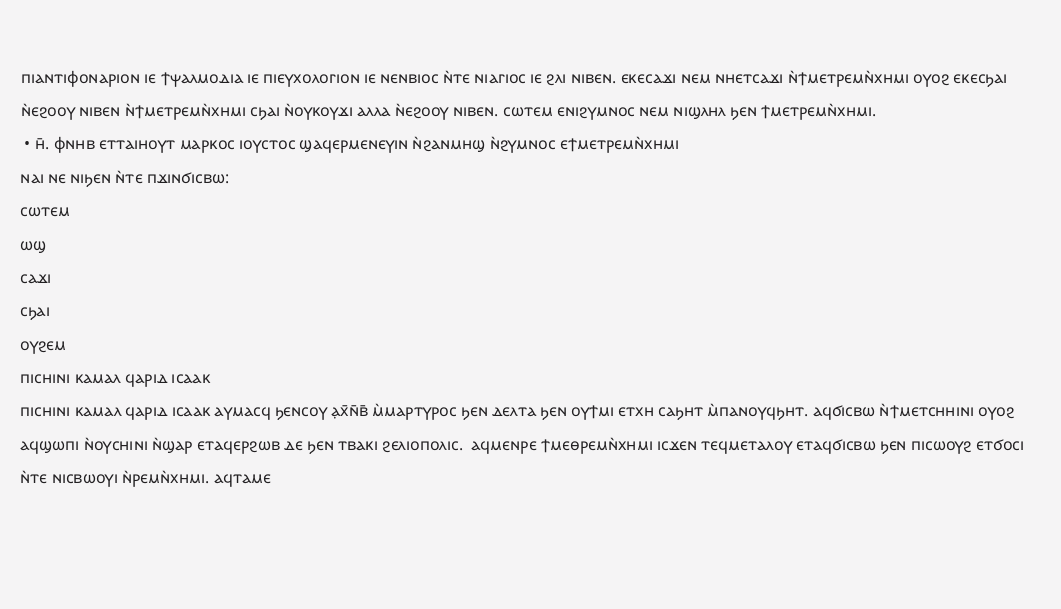ⲡⲓⲁⲛⲧⲓⲫⲟⲛⲁⲣⲓⲟⲛ ⲓⲉ ϯⲯⲁⲗⲙⲟⲇⲓⲁ ⲓⲉ ⲡⲓⲉⲩⲭⲟⲗⲟⲅⲓⲟⲛ ⲓⲉ ⲛⲉⲛⲃⲓⲟⲥ ⲛ̀ⲧⲉ ⲛⲓⲁⲅⲓⲟⲥ ⲓⲉ ϩⲗⲓ ⲛⲓⲃⲉⲛ. ⲉⲕⲉⲥⲁϫⲓ ⲛⲉⲙ ⲛⲏⲉⲧⲥⲁϫⲓ ⲛ̀ϯⲙⲉⲧⲣⲉⲙⲛ̀ⲭⲏⲙⲓ ⲟⲩⲟϩ ⲉⲕⲉⲥϧⲁⲓ ⲛ̀ⲉϩⲟⲟⲩ ⲛⲓⲃⲉⲛ ⲛ̀ϯⲙⲉⲧⲣⲉⲙⲛ̀ⲭⲏⲙⲓ ⲥϧⲁⲓ ⲛ̀ⲟⲩⲕⲟⲩϫⲓ ⲁⲗⲗⲁ ⲛ̀ⲉϩⲟⲟⲩ ⲛⲓⲃⲉⲛ. ⲥⲱⲧⲉⲙ ⲉⲛⲓϩⲩⲙⲛⲟⲥ ⲛⲉⲙ ⲛⲓϣⲗⲏⲗ ϧⲉⲛ ϯⲙⲉⲧⲣⲉⲙⲛ̀ⲭⲏⲙⲓ.
 • ⲏ̄. ⲫⲛⲏⲃ ⲉⲧⲧⲁⲓⲏⲟⲩⲧ ⲙⲁⲣⲕⲟⲥ ⲓⲟⲩⲥⲧⲟⲥ ϣⲁϥⲉⲣⲙⲉⲛⲉⲩⲓⲛ ⲛ̀ϩⲁⲛⲙⲏϣ ⲛ̀ϩⲩⲙⲛⲟⲥ ⲉϯⲙⲉⲧⲣⲉⲙⲛ̀ⲭⲏⲙⲓ
ⲛⲁⲓ ⲛⲉ ⲛⲓϧⲉⲛ ⲛ̀ⲧⲉ ⲡϫⲓⲛϭⲓⲥⲃⲱ:
ⲥⲱⲧⲉⲙ
ⲱϣ
ⲥⲁϫⲓ
ⲥϧⲁⲓ
ⲟⲩϩⲉⲙ
ⲡⲓⲥⲏⲓⲛⲓ ⲕⲁⲙⲁⲗ ϥⲁⲣⲓⲇ ⲓⲥⲁⲁⲕ
ⲡⲓⲥⲏⲓⲛⲓ ⲕⲁⲙⲁⲗ ϥⲁⲣⲓⲇ ⲓⲥⲁⲁⲕ ⲁⲩⲙⲁⲥϥ ϧⲉⲛⲥⲟⲩ ⲁ̣ⲭ̄ⲛ̄ⲃ̄ ⲙ̀ⲙⲁⲣⲧⲩⲣⲟⲥ ϧⲉⲛ ⲇⲉⲗⲧⲁ ϧⲉⲛ ⲟⲩϯⲙⲓ ⲉⲧⲭⲏ ⲥⲁϧⲏⲧ ⲙ̀ⲡⲁⲛⲟⲩϥϧⲏⲧ. ⲁϥϭⲓⲥⲃⲱ ⲛ̀ϯⲙⲉⲧⲥⲏⲏⲓⲛⲓ ⲟⲩⲟϩ ⲁϥϣⲱⲡⲓ ⲛ̀ⲟⲩⲥⲏⲓⲛⲓ ⲛ̀ϣⲁⲣ ⲉⲧⲁϥⲉⲣϩⲱⲃ ⲇⲉ ϧⲉⲛ ⲧⲃⲁⲕⲓ ϩⲉⲗⲓⲟⲡⲟⲗⲓⲥ.  ⲁϥⲙⲉⲛⲣⲉ ϯⲙⲉⲑⲣⲉⲙⲛ̀ⲭⲏⲙⲓ ⲓⲥϫⲉⲛ ⲧⲉϥⲙⲉⲧⲁⲗⲟⲩ ⲉⲧⲁϥϭⲓⲥⲃⲱ ϧⲉⲛ ⲡⲓⲥⲱⲟⲩϩ ⲉⲧϭⲟⲥⲓ ⲛ̀ⲧⲉ ⲛⲓⲥⲃⲱⲟⲩⲓ ⲛ̀ⲣⲉⲙⲛ̀ⲭⲏⲙⲓ. ⲁϥⲧⲁⲙⲉ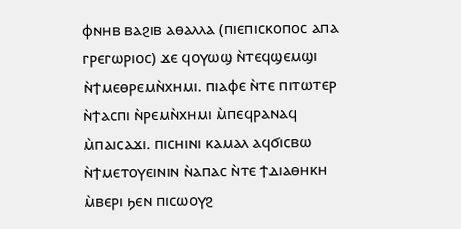ⲫⲛⲏⲃ ⲃⲁϩⲓⲃ ⲁⲑⲁⲗⲗⲁ (ⲡⲓⲉⲡⲓⲥⲕⲟⲡⲟⲥ ⲁⲡⲁ ⲅⲣⲉⲅⲱⲣⲓⲟⲥ) ϫⲉ ϥⲟⲩⲱϣ ⲛ̀ⲧⲉϥϣⲉⲙϣⲓ ⲛ̀ϯⲙⲉⲑⲣⲉⲙⲛ̀ⲭⲏⲙⲓ. ⲡⲓⲁⲫⲉ ⲛ̀ⲧⲉ ⲡⲓⲧⲱⲧⲉⲣ ⲛ̀ϯⲁⲥⲡⲓ ⲛ̀ⲣⲉⲙⲛ̀ⲭⲏⲙⲓ ⲙ̀ⲡⲉϥⲣⲁⲛⲁϥ ⲙ̀ⲡⲁⲓⲥⲁϫⲓ. ⲡⲓⲥⲏⲓⲛⲓ ⲕⲁⲙⲁⲗ ⲁϥϭⲓⲥⲃⲱ ⲛ̀ϯⲙⲉⲧⲟⲩⲉⲓⲛⲓⲛ ⲛ̀ⲁⲡⲁⲥ ⲛ̀ⲧⲉ ϯⲇⲓⲁⲑⲏⲕⲏ ⲙ̀ⲃⲉⲣⲓ ϧⲉⲛ ⲡⲓⲥⲱⲟⲩϩ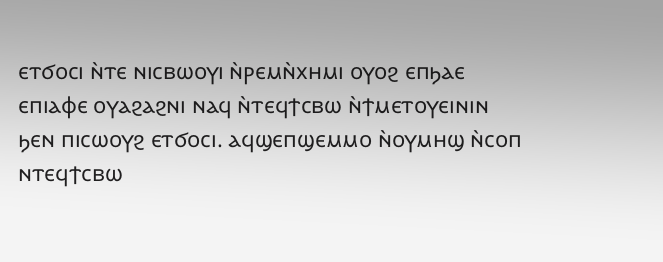ⲉⲧϭⲟⲥⲓ ⲛ̀ⲧⲉ ⲛⲓⲥⲃⲱⲟⲩⲓ ⲛ̀ⲣⲉⲙⲛ̀ⲭⲏⲙⲓ ⲟⲩⲟϩ ⲉⲡϧⲁⲉ ⲉⲡⲓⲁⲫⲉ ⲟⲩⲁϩⲁϩⲛⲓ ⲛⲁϥ ⲛ̀ⲧⲉϥϯⲥⲃⲱ ⲛ̀ϯⲙⲉⲧⲟⲩⲉⲓⲛⲓⲛ ϧⲉⲛ ⲡⲓⲥⲱⲟⲩϩ ⲉⲧϭⲟⲥⲓ. ⲁϥϣⲉⲡϣⲉⲙⲙⲟ ⲛ̀ⲟⲩⲙⲏϣ ⲛ̀ⲥⲟⲡ ⲛⲧⲉϥϯⲥⲃⲱ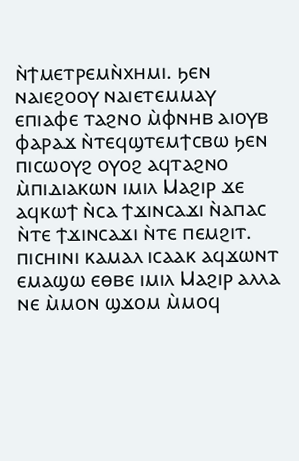ⲛ̀ϯⲙⲉⲧⲣⲉⲙⲛ̀ⲭⲏⲙⲓ. ϧⲉⲛ ⲛⲁⲓⲉϩⲟⲟⲩ ⲛⲁⲓⲉⲧⲉⲙⲙⲁⲩ ⲉⲡⲓⲁⲫⲉ ⲧⲁϩⲛⲟ ⲙ̀ⲫⲛⲏⲃ ⲁⲓⲟⲩⲃ ⲫⲁⲣⲁϫ ⲛ̀ⲧⲉϥϣⲧⲉⲙϯⲥⲃⲱ ϧⲉⲛ ⲡⲓⲥⲱⲟⲩϩ ⲟⲩⲟϩ ⲁϥⲧⲁϩⲛⲟ ⲙ̀ⲡⲓⲇⲓⲁⲕⲱⲛ ⲓⲙⲓⲗ Ⲙⲁϩⲓⲣ ϫⲉ ⲁϥⲕⲱϯ ⲛ̀ⲥⲁ ϯϫⲓⲛⲥⲁϫⲓ ⲛ̀ⲁⲡⲁⲥ ⲛ̀ⲧⲉ ϯϫⲓⲛⲥⲁϫⲓ ⲛ̀ⲧⲉ ⲡⲉⲙϩⲓⲧ. ⲡⲓⲥⲏⲓⲛⲓ ⲕⲁⲙⲁⲗ ⲓⲥⲁⲁⲕ ⲁϥϫⲱⲛⲧ ⲉⲙⲁϣⲱ ⲉⲑⲃⲉ ⲓⲙⲓⲗ Ⲙⲁϩⲓⲣ ⲁⲗⲗⲁ ⲛⲉ ⲙ̀ⲙⲟⲛ ϣϫⲟⲙ ⲙ̀ⲙⲟϥ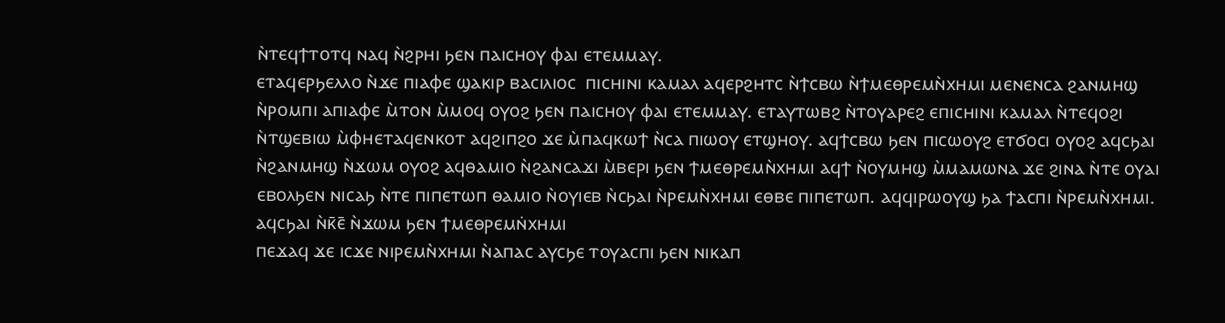ⲛ̀ⲧⲉϥϯⲧⲟⲧϥ ⲛⲁϥ ⲛ̀ϩⲣⲏⲓ ϧⲉⲛ ⲡⲁⲓⲥⲏⲟⲩ ⲫⲁⲓ ⲉⲧⲉⲙⲙⲁⲩ.
ⲉⲧⲁϥⲉⲣϧⲉⲗⲗⲟ ⲛ̀ϫⲉ ⲡⲓⲁⲫⲉ ϣⲁⲕⲓⲣ ⲃⲁⲥⲓⲗⲓⲟⲥ  ⲡⲓⲥⲏⲓⲛⲓ ⲕⲁⲙⲁⲗ ⲁϥⲉⲣϩⲏⲧⲥ ⲛ̀ϯⲥⲃⲱ ⲛ̀ϯⲙⲉⲑⲣⲉⲙⲛ̀ⲭⲏⲙⲓ ⲙⲉⲛⲉⲛⲥⲁ ϩⲁⲛⲙⲏϣ ⲛ̀ⲣⲟⲙⲡⲓ ⲁⲡⲓⲁⲫⲉ ⲙ̀ⲧⲟⲛ ⲙ̀ⲙⲟϥ ⲟⲩⲟϩ ϧⲉⲛ ⲡⲁⲓⲥⲏⲟⲩ ⲫⲁⲓ ⲉⲧⲉⲙⲙⲁⲩ. ⲉⲧⲁⲩⲧⲱⲃϩ ⲛ̀ⲧⲟⲩⲁⲣⲉϩ ⲉⲡⲓⲥⲏⲓⲛⲓ ⲕⲁⲙⲁⲗ ⲛ̀ⲧⲉϥⲟϩⲓ ⲛ̀ⲧϣⲉⲃⲓⲱ ⲙ̀ⲫⲏⲉⲧⲁϥⲉⲛⲕⲟⲧ ⲁϥϩⲓⲡϩⲟ ϫⲉ ⲙ̀ⲡⲁϥⲕⲱϯ ⲛ̀ⲥⲁ ⲡⲓⲱⲟⲩ ⲉⲧϣⲏⲟⲩ. ⲁϥϯⲥⲃⲱ ϧⲉⲛ ⲡⲓⲥⲱⲟⲩϩ ⲉⲧϭⲟⲥⲓ ⲟⲩⲟϩ ⲁϥⲥϧⲁⲓ ⲛ̀ϩⲁⲛⲙⲏϣ ⲛ̀ϫⲱⲙ ⲟⲩⲟϩ ⲁϥⲑⲁⲙⲓⲟ ⲛ̀ϩⲁⲛⲥⲁϫⲓ ⲙ̀ⲃⲉⲣⲓ ϧⲉⲛ ϯⲙⲉⲑⲣⲉⲙⲛ̀ⲭⲏⲙⲓ ⲁϥϯ ⲛ̀ⲟⲩⲙⲏϣ ⲙ̀ⲙⲁⲙⲱⲛⲁ ϫⲉ ϩⲓⲛⲁ ⲛ̀ⲧⲉ ⲟⲩⲁⲓ ⲉⲃⲟⲗϧⲉⲛ ⲛⲓⲥⲁϧ ⲛ̀ⲧⲉ ⲡⲓⲡⲉⲧⲱⲡ ⲑⲁⲙⲓⲟ ⲛ̀ⲟⲩⲓⲉⲃ ⲛ̀ⲥϧⲁⲓ ⲛ̀ⲣⲉⲙⲛ̀ⲭⲏⲙⲓ ⲉⲑⲃⲉ ⲡⲓⲡⲉⲧⲱⲡ. ⲁϥϥⲓⲣⲱⲟⲩϣ ϧⲁ ϯⲁⲥⲡⲓ ⲛ̀ⲣⲉⲙⲛ̀ⲭⲏⲙⲓ. ⲁϥⲥϧⲁⲓ ⲛ̀ⲕ̄ⲉ̄ ⲛ̀ϫⲱⲙ ϧⲉⲛ ϯⲙⲉⲑⲣⲉⲙⲛ̇ⲭⲏⲙⲓ
ⲡⲉϫⲁϥ ϫⲉ ⲓⲥϫⲉ ⲛⲓⲣⲉⲙⲛ̀ⲭⲏⲙⲓ ⲛ̀ⲁⲡⲁⲥ ⲁⲩⲥϧⲉ ⲧⲟⲩⲁⲥⲡⲓ ϧⲉⲛ ⲛⲓⲕⲁⲡ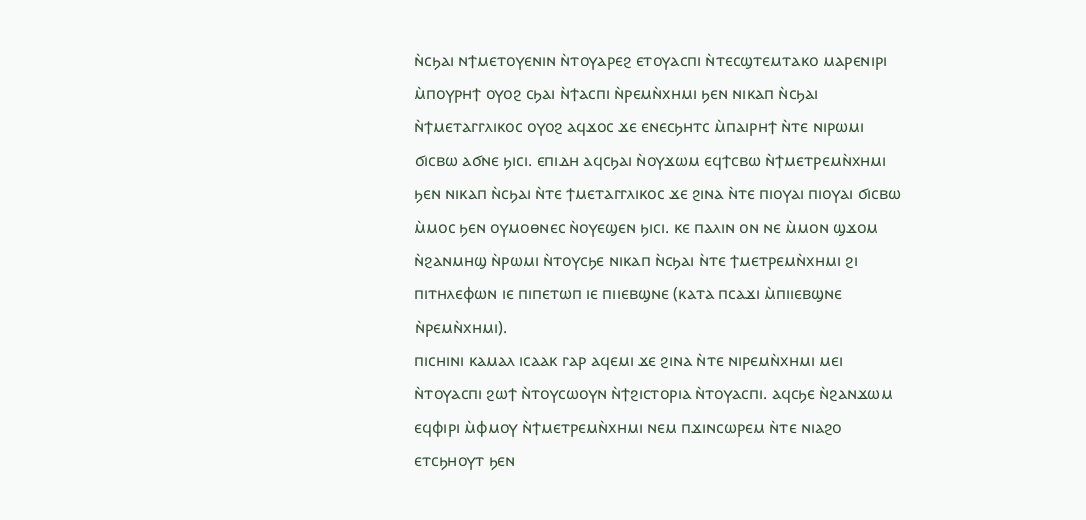ⲛ̀ⲥϧⲁⲓ ⲛϯⲙⲉⲧⲟⲩⲉⲛⲓⲛ ⲛ̀ⲧⲟⲩⲁⲣⲉϩ ⲉⲧⲟⲩⲁⲥⲡⲓ ⲛ̀ⲧⲉⲥϣⲧⲉⲙⲧⲁⲕⲟ ⲙⲁⲣⲉⲛⲓⲣⲓ ⲙ̀ⲡⲟⲩⲣⲏϯ ⲟⲩⲟϩ ⲥϧⲁⲓ ⲛ̀ϯⲁⲥⲡⲓ ⲛ̀ⲣⲉⲙⲛ̀ⲭⲏⲙⲓ ϧⲉⲛ ⲛⲓⲕⲁⲡ ⲛ̀ⲥϧⲁⲓ ⲛ̀ϯⲙⲉⲧⲁⲅⲅⲗⲓⲕⲟⲥ ⲟⲩⲟϩ ⲁϥϫⲟⲥ ϫⲉ ⲉⲛⲉⲥϧⲏⲧⲥ ⲙ̀ⲡⲁⲓⲣⲏϯ ⲛ̀ⲧⲉ ⲛⲓⲣⲱⲙⲓ ϭⲓⲥⲃⲱ ⲁϭⲛⲉ ϧⲓⲥⲓ. ⲉⲡⲓⲇⲏ ⲁϥⲥϧⲁⲓ ⲛ̀ⲟⲩϫⲱⲙ ⲉϥϯⲥⲃⲱ ⲛ̀ϯⲙⲉⲧⲣⲉⲙⲛ̀ⲭⲏⲙⲓ ϧⲉⲛ ⲛⲓⲕⲁⲡ ⲛ̀ⲥϧⲁⲓ ⲛ̀ⲧⲉ ϯⲙⲉⲧⲁⲅⲅⲗⲓⲕⲟⲥ ϫⲉ ϩⲓⲛⲁ ⲛ̀ⲧⲉ ⲡⲓⲟⲩⲁⲓ ⲡⲓⲟⲩⲁⲓ ϭⲓⲥⲃⲱ ⲙ̀ⲙⲟⲥ ϧⲉⲛ ⲟⲩⲙⲟⲑⲛⲉⲥ ⲛ̀ⲟⲩⲉϣⲉⲛ ϧⲓⲥⲓ. ⲕⲉ ⲡⲁⲗⲓⲛ ⲟⲛ ⲛⲉ ⲙ̀ⲙⲟⲛ ϣϫⲟⲙ ⲛ̀ϩⲁⲛⲙⲏϣ ⲛ̀ⲣⲱⲙⲓ ⲛ̀ⲧⲟⲩⲥϧⲉ ⲛⲓⲕⲁⲡ ⲛ̀ⲥϧⲁⲓ ⲛ̀ⲧⲉ ϯⲙⲉⲧⲣⲉⲙⲛ̀ⲭⲏⲙⲓ ϩⲓ ⲡⲓⲧⲏⲗⲉⲫⲱⲛ ⲓⲉ ⲡⲓⲡⲉⲧⲱⲡ ⲓⲉ ⲡⲓⲓⲉⲃϣⲛⲉ (ⲕⲁⲧⲁ ⲡⲥⲁϫⲓ ⲙ̀ⲡⲓⲓⲉⲃϣⲛⲉ ⲛ̀ⲣⲉⲙⲛ̀ⲭⲏⲙⲓ).
ⲡⲓⲥⲏⲓⲛⲓ ⲕⲁⲙⲁⲗ ⲓⲥⲁⲁⲕ ⲅⲁⲣ ⲁϥⲉⲙⲓ ϫⲉ ϩⲓⲛⲁ ⲛ̀ⲧⲉ ⲛⲓⲣⲉⲙⲛ̀ⲭⲏⲙⲓ ⲙⲉⲓ ⲛ̀ⲧⲟⲩⲁⲥⲡⲓ ϩⲱϯ ⲛ̀ⲧⲟⲩⲥⲱⲟⲩⲛ ⲛ̀ϯϩⲓⲥⲧⲟⲣⲓⲁ ⲛ̀ⲧⲟⲩⲁⲥⲡⲓ. ⲁϥⲥϧⲉ ⲛ̀ϩⲁⲛϫⲱⲙ ⲉϥⲫⲓⲣⲓ ⲙ̀ⲫⲙⲟⲩ ⲛ̀ϯⲙⲉⲧⲣⲉⲙⲛ̀ⲭⲏⲙⲓ ⲛⲉⲙ ⲡϫⲓⲛⲥⲱⲣⲉⲙ ⲛ̀ⲧⲉ ⲛⲓⲁϩⲟ ⲉⲧⲥϧⲏⲟⲩⲧ ϧⲉⲛ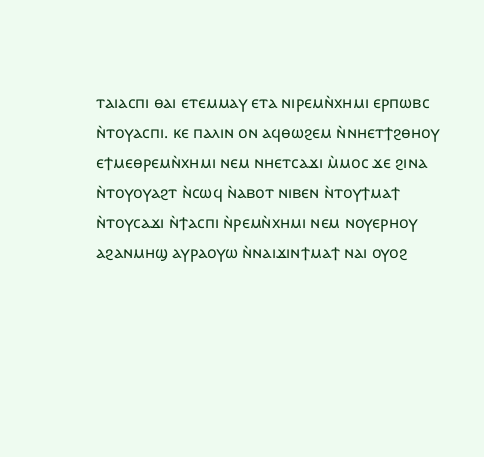ⲧⲁⲓⲁⲥⲡⲓ ⲑⲁⲓ ⲉⲧⲉⲙⲙⲁⲩ ⲉⲧⲁ ⲛⲓⲣⲉⲙⲛ̀ⲭⲏⲙⲓ ⲉⲣⲡⲱⲃⲥ ⲛ̀ⲧⲟⲩⲁⲥⲡⲓ. ⲕⲉ ⲡⲁⲗⲓⲛ ⲟⲛ ⲁϥⲑⲱϩⲉⲙ ⲛ̀ⲛⲏⲉⲧϯϩⲑⲏⲟⲩ ⲉϯⲙⲉⲑⲣⲉⲙⲛ̀ⲭⲏⲙⲓ ⲛⲉⲙ ⲛⲏⲉⲧⲥⲁϫⲓ ⲙ̀ⲙⲟⲥ ϫⲉ ϩⲓⲛⲁ ⲛ̀ⲧⲟⲩⲟⲩⲁϩⲧ ⲛ̀ⲥⲱϥ ⲛ̀ⲁⲃⲟⲧ ⲛⲓⲃⲉⲛ ⲛ̀ⲧⲟⲩϯⲙⲁϯ ⲛ̀ⲧⲟⲩⲥⲁϫⲓ ⲛ̀ϯⲁⲥⲡⲓ ⲛ̀ⲣⲉⲙⲛ̀ⲭⲏⲙⲓ ⲛⲉⲙ ⲛⲟⲩⲉⲣⲏⲟⲩ ⲁϩⲁⲛⲙⲏϣ ⲁⲩⲣⲁⲟⲩⲱ ⲛ̀ⲛⲁⲓϫⲓⲛϯⲙⲁϯ ⲛⲁⲓ ⲟⲩⲟϩ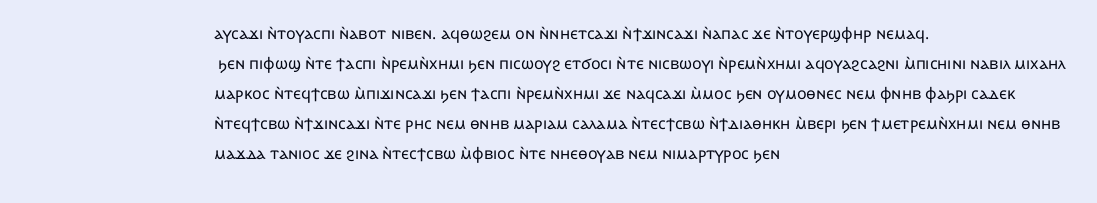ⲁⲩⲥⲁϫⲓ ⲛ̀ⲧⲟⲩⲁⲥⲡⲓ ⲛ̀ⲁⲃⲟⲧ ⲛⲓⲃⲉⲛ. ⲁϥⲑⲱϩⲉⲙ ⲟⲛ ⲛ̀ⲛⲏⲉⲧⲥⲁϫⲓ ⲛ̀ϯϫⲓⲛⲥⲁϫⲓ ⲛ̀ⲁⲡⲁⲥ ϫⲉ ⲛ̀ⲧⲟⲩⲉⲣϣⲫⲏⲣ ⲛⲉⲙⲁϥ.
 ϧⲉⲛ ⲡⲓⲫⲱϣ ⲛ̀ⲧⲉ ϯⲁⲥⲡⲓ ⲛ̀ⲣⲉⲙⲛ̀ⲭⲏⲙⲓ ϧⲉⲛ ⲡⲓⲥⲱⲟⲩϩ ⲉⲧϭⲟⲥⲓ ⲛ̀ⲧⲉ ⲛⲓⲥⲃⲱⲟⲩⲓ ⲛ̀ⲣⲉⲙⲛ̀ⲭⲏⲙⲓ ⲁϥⲟⲩⲁϩⲥⲁϩⲛⲓ ⲙ̀ⲡⲓⲥⲏⲓⲛⲓ ⲛⲁⲃⲓⲗ ⲙⲓⲭⲁⲏⲗ ⲙⲁⲣⲕⲟⲥ ⲛ̀ⲧⲉϥϯⲥⲃⲱ ⲙ̀ⲡⲓϫⲓⲛⲥⲁϫⲓ ϧⲉⲛ ϯⲁⲥⲡⲓ ⲛ̀ⲣⲉⲙⲛ̀ⲭⲏⲙⲓ ϫⲉ ⲛⲁϥⲥⲁϫⲓ ⲙ̀ⲙⲟⲥ ϧⲉⲛ ⲟⲩⲙⲟⲑⲛⲉⲥ ⲛⲉⲙ ⲫⲛⲏⲃ ⲫⲁϧⲣⲓ ⲥⲁⲇⲉⲕ ⲛ̀ⲧⲉϥϯⲥⲃⲱ ⲛ̀ϯϫⲓⲛⲥⲁϫⲓ ⲛ̀ⲧⲉ ⲣⲏⲥ ⲛⲉⲙ ⲑⲛⲏⲃ ⲙⲁⲣⲓⲁⲙ ⲥⲁⲗⲁⲙⲁ ⲛ̀ⲧⲉⲥϯⲥⲃⲱ ⲛ̀ϯⲇⲓⲁⲑⲏⲕⲏ ⲙ̀ⲃⲉⲣⲓ ϧⲉⲛ ϯⲙⲉⲧⲣⲉⲙⲛ̀ⲭⲏⲙⲓ ⲛⲉⲙ ⲑⲛⲏⲃ ⲙⲁϫⲇⲁ ⲧⲁⲛⲓⲟⲥ ϫⲉ ϩⲓⲛⲁ ⲛ̀ⲧⲉⲥϯⲥⲃⲱ ⲙ̀ⲫⲃⲓⲟⲥ ⲛ̀ⲧⲉ ⲛⲏⲉⲑⲟⲩⲁⲃ ⲛⲉⲙ ⲛⲓⲙⲁⲣⲧⲩⲣⲟⲥ ϧⲉⲛ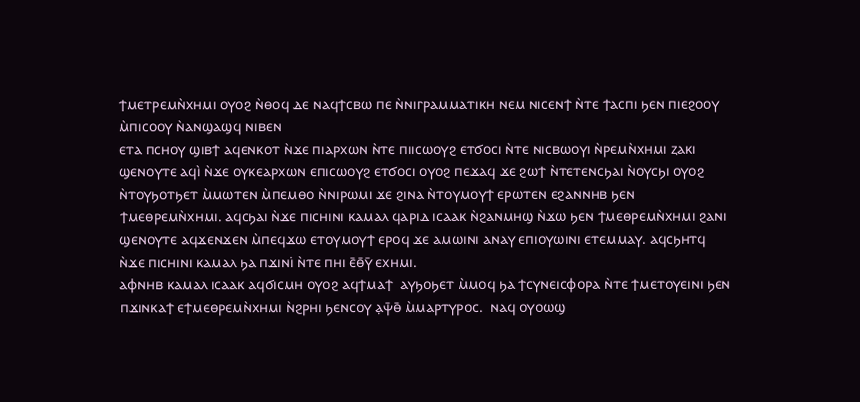ϯⲙⲉⲧⲣⲉⲙⲛ̀ⲭⲏⲙⲓ ⲟⲩⲟϩ ⲛ̀ⲑⲟϥ ⲇⲉ ⲛⲁϥϯⲥⲃⲱ ⲡⲉ ⲛ̀ⲛⲓⲅⲣⲁⲙⲙⲁⲧⲓⲕⲏ ⲛⲉⲙ ⲛⲓⲥⲉⲛϯ ⲛ̀ⲧⲉ ϯⲁⲥⲡⲓ ϧⲉⲛ ⲡⲓⲉϩⲟⲟⲩ ⲙ̀ⲡⲓⲥⲟⲟⲩ ⲛ̀ⲁⲛϣⲁϣϥ ⲛⲓⲃⲉⲛ
ⲉⲧⲁ ⲡⲥⲏⲟⲩ ϣⲓⲃϯ ⲁϥⲉⲛⲕⲟⲧ ⲛ̀ϫⲉ ⲡⲓⲁⲣⲭⲱⲛ ⲛ̀ⲧⲉ ⲡⲓⲓⲥⲱⲟⲩϩ ⲉⲧϭⲟⲥⲓ ⲛ̀ⲧⲉ ⲛⲓⲥⲃⲱⲟⲩⲓ ⲛ̀ⲣⲉⲙⲛ̀ⲭⲏⲙⲓ ⲍⲁⲕⲓ ϣⲉⲛⲟⲩⲧⲉ ⲁϥⲓ̀ ⲛ̀ϫⲉ ⲟⲩⲕⲉⲁⲣⲭⲱⲛ ⲉⲡⲓⲥⲱⲟⲩϩ ⲉⲧϭⲟⲥⲓ ⲟⲩⲟϩ ⲡⲉϫⲁϥ ϫⲉ ϩⲱϯ ⲛ̀ⲧⲉⲧⲉⲛⲥϧⲁⲓ ⲛ̀ⲟⲩⲥϧⲓ ⲟⲩⲟϩ ⲛ̀ⲧⲟⲩϧⲟⲧϧⲉⲧ ⲙ̀ⲙⲱⲧⲉⲛ ⲙ̀ⲡⲉⲙⲑⲟ ⲛ̀ⲛⲓⲣⲱⲙⲓ ϫⲉ ϩⲓⲛⲁ ⲛ̀ⲧⲟⲩⲙⲟⲩϯ ⲉⲣⲱⲧⲉⲛ ⲉϩⲁⲛⲛⲏⲃ ϧⲉⲛ ϯⲙⲉⲑⲣⲉⲙⲛ̀ⲭⲏⲙⲓ. ⲁϥⲥϧⲁⲓ ⲛ̀ϫⲉ ⲡⲓⲥⲏⲓⲛⲓ ⲕⲁⲙⲁⲗ ϥⲁⲣⲓⲇ ⲓⲥⲁⲁⲕ ⲛ̀ϩⲁⲛⲙⲏϣ ⲛ̀ϫⲱ ϧⲉⲛ ϯⲙⲉⲑⲣⲉⲙⲛ̀ⲭⲏⲙⲓ ϩⲁⲛⲓ ϣⲉⲛⲟⲩⲧⲉ ⲁϥϫⲉⲛϫⲉⲛ ⲙ̀ⲡⲉϥϫⲱ ⲉⲧⲟⲩⲙⲟⲩϯ ⲉⲣⲟϥ ϫⲉ ⲁⲙⲱⲓⲛⲓ ⲁⲛⲁⲩ ⲉⲡⲓⲟⲩⲱⲓⲛⲓ ⲉⲧⲉⲙⲙⲁⲩ. ⲁϥⲥϧⲏⲧϥ ⲛ̀ϫⲉ ⲡⲓⲥⲏⲓⲛⲓ ⲕⲁⲙⲁⲗ ϧⲁ ⲡϫⲓⲛⲓ̇ ⲛ̀ⲧⲉ ⲡⲏⲓ ⲉ̄ⲑ̄ⲩ̄ ⲉⲭⲏⲙⲓ.
ⲁⲫⲛⲏⲃ ⲕⲁⲙⲁⲗ ⲓⲥⲁⲁⲕ ⲁϥϭⲓⲥⲙⲏ ⲟⲩⲟϩ ⲁϥϯⲙⲁϯ  ⲁⲩϧⲟϧⲉⲧ ⲙ̀ⲙⲟϥ ϧⲁ ϯⲥⲩⲛⲉⲓⲥⲫⲟⲣⲁ ⲛ̀ⲧⲉ ϯⲙⲉⲧⲟⲩⲉⲓⲛⲓ ϧⲉⲛ ⲡϫⲓⲛⲕⲁϯ ⲉϯⲙⲉⲑⲣⲉⲙⲛ̀ⲭⲏⲙⲓ ⲛ̀ϩⲣⲏⲓ ϧⲉⲛⲥⲟⲩ ⲁ̣ⲯ̄ⲑ̄ ⲙ̀ⲙⲁⲣⲧⲩⲣⲟⲥ.  ⲛⲁϥ ⲟⲩⲟⲱϣ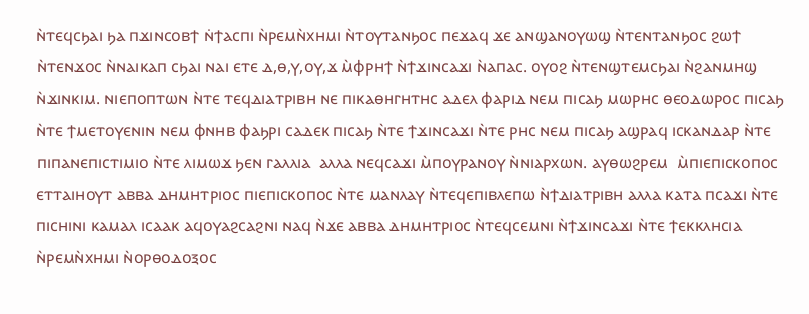ⲛ̀ⲧⲉϥⲥϧⲁⲓ ϧⲁ ⲡϫⲓⲛⲥⲟⲃϯ ⲛ̇ϯⲁⲥⲡⲓ ⲛ̀ⲣⲉⲙⲛ̀ⲭⲏⲙⲓ ⲛ̀ⲧⲟⲩⲧⲁⲛϧⲟⲥ ⲡⲉϫⲁϥ ϫⲉ ⲁⲛϣⲁⲛⲟⲩⲱϣ ⲛ̀ⲧⲉⲛⲧⲁⲛϧⲟⲥ ϩⲱϯ ⲛ̀ⲧⲉⲛϫⲟⲥ ⲛ̀ⲛⲁⲓⲕⲁⲡ ⲥϧⲁⲓ ⲛⲁⲓ ⲉⲧⲉ ⲇ,ⲑ,ⲩ,ⲟⲩ,ϫ ⲙ̀ⲫⲣⲏϯ ⲛ̀ϯϫⲓⲛⲥⲁϫⲓ ⲛ̀ⲁⲡⲁⲥ. ⲟⲩⲟϩ ⲛ̀ⲧⲉⲛϣⲧⲉⲙⲥϧⲁⲓ ⲛ̀ϩⲁⲛⲙⲏϣ ⲛ̀ϫⲓⲛⲕⲓⲙ. ⲛⲓⲉⲡⲟⲡⲧⲱⲛ ⲛ̀ⲧⲉ ⲧⲉϥⲇⲓⲁⲧⲣⲓⲃⲏ ⲛⲉ ⲡⲓⲕⲁⲑⲏⲅⲏⲧⲏⲥ ⲁⲇⲉⲗ ⲫⲁⲣⲓⲇ ⲛⲉⲙ ⲡⲓⲥⲁϧ ⲙⲱⲣⲏⲥ ⲑⲉⲟⲇⲱⲣⲟⲥ ⲡⲓⲥⲁϧ ⲛ̀ⲧⲉ ϯⲙⲉⲧⲟⲩⲉⲛⲓⲛ ⲛⲉⲙ ⲫⲛⲏⲃ ⲫⲁϧⲣⲓ ⲥⲁⲇⲉⲕ ⲡⲓⲥⲁϧ ⲛ̀ⲧⲉ ϯϫⲓⲛⲥⲁϫⲓ ⲛ̀ⲧⲉ ⲣⲏⲥ ⲛⲉⲙ ⲡⲓⲥⲁϧ ⲁϣⲣⲁϥ ⲓⲥⲕⲁⲛⲇⲁⲣ ⲛ̀ⲧⲉ ⲡⲓⲡⲁⲛⲉⲡⲓⲥⲧⲓⲙⲓⲟ ⲛ̀ⲧⲉ ⲗⲓⲙⲱϫ ϧⲉⲛ ⲅⲁⲗⲗⲓⲁ  ⲁⲗⲗⲁ ⲛⲉϥⲥⲁϫⲓ ⲙ̀ⲡⲟⲩⲣⲁⲛⲟⲩ ⲛ̀ⲛⲓⲁⲣⲭⲱⲛ. ⲁⲩⲑⲱϩⲣⲉⲙ  ⲙ̀ⲡⲓⲉⲡⲓⲥⲕⲟⲡⲟⲥ ⲉⲧⲧⲁⲓⲏⲟⲩⲧ ⲁⲃⲃⲁ ⲇⲏⲙⲏⲧⲣⲓⲟⲥ ⲡⲓⲉⲡⲓⲥⲕⲟⲡⲟⲥ ⲛ̀ⲧⲉ ⲙⲁⲛⲗⲁⲩ ⲛ̀ⲧⲉϥⲉⲡⲓⲃⲗⲉⲡⲱ ⲛ̀ϯⲇⲓⲁⲧⲣⲓⲃⲏ ⲁⲗⲗⲁ ⲕⲁⲧⲁ ⲡⲥⲁϫⲓ ⲛ̀ⲧⲉ ⲡⲓⲥⲏⲓⲛⲓ ⲕⲁⲙⲁⲗ ⲓⲥⲁⲁⲕ ⲁϥⲟⲩⲁϩⲥⲁϩⲛⲓ ⲛⲁϥ ⲛ̀ϫⲉ ⲁⲃⲃⲁ ⲇⲏⲙⲏⲧⲣⲓⲟⲥ ⲛ̀ⲧⲉϥⲥⲉⲙⲛⲓ ⲛ̀ϯϫⲓⲛⲥⲁϫⲓ ⲛ̀ⲧⲉ ϯⲉⲕⲕⲗⲏⲥⲓⲁ ⲛ̀ⲣⲉⲙⲛ̀ⲭⲏⲙⲓ ⲛ̀ⲟⲣⲑⲟⲇⲟⲝⲟⲥ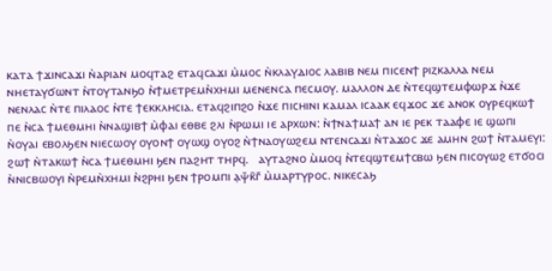ⲕⲁⲧⲁ ϯϫⲓⲛⲥⲁϫⲓ ⲛ̀ⲁⲣⲓⲁⲛ ⲙⲟϥⲧⲁϩ ⲉⲧⲁϥⲥⲁϫⲓ ⲙ̀ⲙⲟⲥ ⲛ̀ⲕⲗⲁⲩⲇⲓⲟⲥ ⲗⲁⲃⲓⲃ ⲛⲉⲙ ⲡⲓⲥⲉⲛϯ ⲣⲓⲍⲕⲁⲗⲗⲁ ⲛⲉⲙ ⲛⲏⲉⲧⲁⲩϭⲱⲛⲧ ⲛ̀ⲧⲟⲩⲧⲁⲛϧⲟ ⲛ̀ϯⲙⲉⲧⲣⲉⲙⲛ̀ⲭⲏⲙⲓ ⲙⲉⲛⲉⲛⲥⲁ ⲡⲉⲥⲙⲟⲩ. ⲙⲁⲗⲗⲟⲛ ⲇⲉ ⲛ̀ⲧⲉϥϣⲧⲉⲙⲫⲱⲣϫ ⲛ̀ϫⲉ ⲛⲉⲛⲗⲁⲥ ⲛ̀ⲧⲉ ⲡⲓⲗⲁⲟⲥ ⲛ̀ⲧⲉ ϯⲉⲕⲕⲗⲏⲥⲓⲁ. ⲉⲧⲁϥϩⲓⲡϩⲟ ⲛ̀ϫⲉ ⲡⲓⲥⲏⲓⲛⲓ ⲕⲁⲙⲁⲗ ⲓⲥⲁⲁⲕ ⲉϥϫⲟⲥ ϫⲉ ⲁⲛⲟⲕ ⲟⲩⲣⲉϥⲕⲱϯ ⲡⲉ ⲛ̀ⲥⲁ ϯⲙⲉⲑⲙⲏⲓ ⲛ̀ⲛⲁϣⲓⲃϯ ⲙ̀ⲫⲁⲓ ⲉⲑⲃⲉ ϩⲗⲓ ⲛ̀ⲣⲱⲙⲓ ⲓⲉ ⲁⲣⲭⲱⲛ: ⲛ̀ϯⲛⲁϯⲙⲁϯ ⲁⲛ ⲓⲉ ⲣⲉⲕ ⲧⲁⲁⲫⲉ ⲓⲉ ϣⲱⲡⲓ ⲛ̀ⲟⲩⲁⲓ ⲉⲃⲟⲗϧⲉⲛ ⲛⲓⲉⲥⲱⲟⲩ ⲟⲩⲟⲛϯ ⲟⲩⲱϣ ⲟⲩⲟϩ ⲛ̀ϯⲛⲁⲟⲩⲱϩⲉⲙ ⲛⲧⲉⲛⲥⲁϫⲓ ⲛ̀ⲧⲁϫⲟⲥ ϫⲉ ⲁⲙⲏⲛ ϩⲱϯ ⲛ̀ⲧⲁⲙⲉⲩⲓ: ϩⲱϯ ⲛ̀ⲧⲁⲕⲱϯ ⲛ̀ⲥⲁ ϯⲙⲉⲑⲙⲏⲓ ϧⲉⲛ ⲡⲁϩⲏⲧ ⲧⲏⲣϥ.   ⲁⲩⲧⲁϩⲛⲟ ⲙ̀ⲙⲟϥ ⲛ̀ⲧⲉϥϣⲧⲉⲙϯⲥⲃⲱ ϧⲉⲛ ⲡⲓⲥⲟⲩⲱϩ ⲉⲧϭⲟⲥⲓ ⲛ̀ⲛⲓⲥⲃⲱⲟⲩⲓ ⲛ̀ⲣⲉⲙⲛ̀ⲭⲏⲙⲓ ⲛ̀ϩⲣⲏⲓ ϧⲉⲛ ϯⲣⲟⲙⲡⲓ ⲁ̣ⲯ̄ⲕ̄ⲅ̄ ⲙ̀ⲙⲁⲣⲧⲩⲣⲟⲥ. ⲛⲓⲕⲉⲥⲁϧ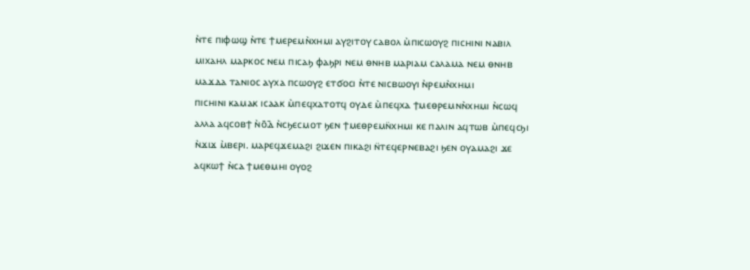ⲛ̀ⲧⲉ ⲡⲓⲫⲱϣ ⲛ̀ⲧⲉ ϯⲙⲉⲣⲉⲙⲛ̀ⲭⲏⲙⲓ ⲁⲩϩⲓⲧⲟⲩ ⲥⲁⲃⲟⲗ ⲙ̀ⲡⲓⲥⲱⲟⲩϩ ⲡⲓⲥⲏⲓⲛⲓ ⲛⲁⲃⲓⲗ ⲙⲓⲭⲁⲏⲗ ⲙⲁⲣⲕⲟⲥ ⲛⲉⲙ ⲡⲓⲥⲁϧ ⲫⲁϧⲣⲓ ⲛⲉⲙ ⲑⲛⲏⲃ ⲙⲁⲣⲓⲁⲙ ⲥⲁⲗⲁⲙⲁ ⲛⲉⲙ ⲑⲛⲏⲃ ⲙⲁϫⲇⲁ ⲧⲁⲛⲓⲟⲥ ⲁⲩⲭⲁ ⲡⲥⲱⲟⲩϩ ⲉⲧϭⲟⲥⲓ ⲛ̀ⲧⲉ ⲛⲓⲥⲃⲱⲟⲩⲓ ⲛ̀ⲣⲉⲙⲛ̀ⲭⲏⲙⲓ
ⲡⲓⲥⲏⲓⲛⲓ ⲕⲁⲙⲁⲕ ⲓⲥⲁⲁⲕ ⲙ̀ⲡⲉϥⲭⲁⲧⲟⲧϥ ⲟⲩⲇⲉ ⲙ̀ⲡⲉϥⲭⲁ ϯⲙⲉⲑⲣⲉⲙⲛⲛ̀ⲭⲏⲙⲓ ⲛ̀ⲥⲱϥ ⲁⲗⲗⲁ ⲁϥⲥⲟⲃϯ ⲛ̀ⲟ̄ⲇ̄ ⲛ̀ⲥϧⲉⲥⲙⲟⲧ ϧⲉⲛ ϯⲙⲉⲑⲣⲉⲙⲛ̈ⲭⲏⲙⲓ ⲕⲉ ⲡⲁⲗⲓⲛ ⲁϥⲧⲱⲃ ⲙ̀ⲡⲉϥⲥϧⲓ ⲛ̀ϫⲓϫ ⲙ̀ⲃⲉⲣⲓ. ⲙⲁⲣⲉϥϫⲉⲙⲁϩⲓ ϩⲓϫⲉⲛ ⲡⲓⲕⲁϩⲓ ⲛ̈ⲧⲉϥⲉⲣⲛⲉⲃⲁϩⲓ ϧⲉⲛ ⲟⲩⲁⲙⲁϩⲓ ϫⲉ ⲁϥⲕⲱϯ ⲛ̀ⲥⲁ ϯⲙⲉⲑⲙⲏⲓ ⲟⲩⲟϩ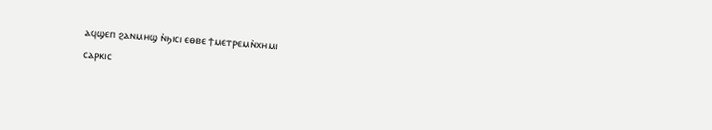ⲁϥϣⲉⲡ ϩⲁⲛⲙⲏϣ ⲛ̀ϧⲓⲥⲓ ⲉⲑⲃⲉ ϯⲙⲉⲧⲣⲉⲙⲛ̀ⲭⲏⲙⲓ
ⲥⲁⲣⲕⲓⲥ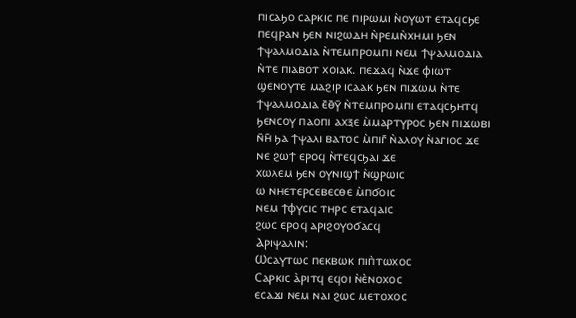ⲡⲓⲥⲁϧⲟ ⲥⲁⲣⲕⲓⲥ ⲡⲉ ⲡⲓⲣⲱⲙⲓ ⲛ̀ⲟⲩⲱⲧ ⲉⲧⲁϥⲥϧⲉ ⲡⲉϥⲣⲁⲛ ϧⲉⲛ ⲛⲓϩⲱⲇⲏ ⲛ̀ⲣⲉⲙⲛ̀ⲭⲏⲙⲓ ϧⲉⲛ ϯⲯⲁⲗⲙⲟⲇⲓⲁ ⲛ̀ⲧⲉⲙⲡⲣⲟⲙⲡⲓ ⲛⲉⲙ ϯⲯⲁⲗⲙⲟⲇⲓⲁ ⲛ̀ⲧⲉ ⲡⲓⲁⲃⲟⲧ ⲭⲟⲓⲁⲕ. ⲡⲉϫⲁϥ ⲛ̀ϫⲉ ⲫⲓⲱⲧ ϣⲉⲛⲟⲩⲧⲉ ⲙⲁϩⲓⲣ ⲓⲥⲁⲁⲕ ϧⲉⲛ ⲡⲓϫⲱⲙ ⲛ̀ⲧⲉ ϯⲯⲁⲗⲙⲟⲇⲓⲁ ⲉ̄ⲑ̄ⲩ̄ ⲛ̀ⲧⲉⲙⲡⲣⲟⲙⲡⲓ ⲉⲧⲁϥⲥϧⲏⲧϥ ϧⲉⲛⲥⲟⲩ ⲡⲁⲟⲡⲓ ⲁⲭⲝⲉ ⲙ̀ⲙⲁⲣⲧⲩⲣⲟⲥ ϧⲉⲛ ⲡⲓϫⲱⲃⲓ ⲛ̄ⲏ̄ ϧⲁ ϯⲯⲁⲗⲓ ⲃⲁⲧⲟⲥ ⲙ̀ⲡⲓⲅ̄ ⲛ̀ⲁⲗⲟⲩ ⲛ̀ⲁⲅⲓⲟⲥ ϫⲉ ⲛⲉ ϩⲱϯ ⲉⲣⲟϥ ⲛ̀ⲧⲉϥⲥϧⲁⲓ ϫⲉ
ⲭⲱⲗⲉⲙ ϧⲉⲛ ⲟⲩⲛⲓϣϯ ⲛ̀ϣⲣⲱⲓⲥ
ⲱ ⲛⲏⲉⲧⲉⲣⲥⲉⲃⲉⲥⲑⲉ ⲙ̀ⲡϭⲟⲓⲥ
ⲛⲉⲙ ϯⲫⲩⲥⲓⲥ ⲧⲏⲣⲥ ⲉⲧⲁϥⲁⲓⲥ
ϩⲱⲥ ⲉⲣⲟϥ ⲁⲣⲓϩⲟⲩⲟϭⲁⲥϥ
Ⲁⲣⲓⲯⲁⲗⲓⲛ:
Ⲱⲥⲁⲩⲧⲱⲥ ⲡⲉⲕⲃⲱⲕ ⲡⲓⲡ̀ⲧⲱⲭⲟⲥ
Ⲥⲁⲣⲕⲓⲥ ⲁ̀ⲣⲓⲧϥ ⲉϥⲟⲓ ⲛ̀ⲉ̀ⲛⲟⲭⲟⲥ
ⲉⲥⲁϫⲓ ⲛⲉⲙ ⲛⲁⲓ ϩⲱⲥ ⲙⲉⲧⲟⲭⲟⲥ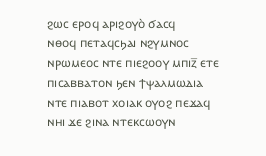ϩⲱⲥ ⲉⲣⲟϥ ⲁⲣⲓϩⲟⲩⲟ̀ ϭⲁⲥϥ
ⲛⲑⲟϥ ⲡⲉⲧⲁϥⲥϧⲁⲓ ⲛϩⲩⲙⲛⲟⲥ ⲛⲣⲱⲙⲉⲟⲥ ⲛⲧⲉ ⲡⲓⲉϩⲟⲟⲩ ⲙⲡⲓⲍ̅ ⲉⲧⲉ ⲡⲓⲥⲁⲃⲃⲁⲧⲟⲛ ϧⲉⲛ ϯⲯⲁⲗⲙⲱⲇⲓⲁ ⲛⲧⲉ ⲡⲓⲁⲃⲟⲧ ⲭⲟⲓⲁⲕ ⲟⲩⲟϩ ⲡⲉϫⲁϥ ⲛⲏⲓ ϫⲉ ϩⲓⲛⲁ ⲛⲧⲉⲕⲥⲱⲟⲩⲛ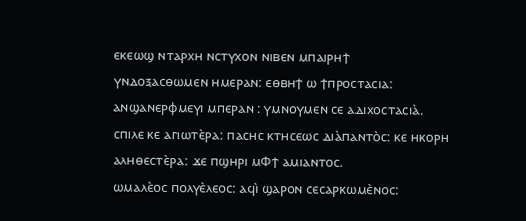ⲉⲕⲉⲱϣ ⲛⲧⲁⲣⲭⲏ ⲛⲥⲧⲩⲭⲟⲛ ⲛⲓⲃⲉⲛ ⲙⲡⲁⲓⲣⲏϯ
ⲩⲛⲇⲟⲝⲁⲥⲑⲱⲙⲉⲛ ⲏⲙⲉⲣⲁⲛ: ⲉⲑⲃⲏϯ ⲱ ϯⲡⲣⲟⲥⲧⲁⲥⲓⲁ: ⲁⲛϣⲁⲛⲉⲣⲫⲙⲉⲩⲓ ⲙⲡⲉⲣⲁⲛ : ⲩⲙⲛⲟⲩⲙⲉⲛ ⲥⲉ ⲁⲇⲓⲭⲟⲥⲧⲁⲥⲓⲁ̀.
ⲥⲡⲓⲗⲉ ⲕⲉ ⲁⲅⲓⲱⲧⲉ̀ⲣⲁ: ⲡⲁⲥⲏⲥ ⲕⲧⲏⲥⲉⲱⲥ ⲇⲓⲁ̀ⲡⲁⲛⲧⲟ̀ⲥ: ⲕⲉ ⲏⲕⲟⲣⲏ ⲁⲗⲏⲑⲉⲥⲧⲉ̀ⲣⲁ: ϫⲉ ⲡϣⲏⲣⲓ ⲙⲪϯ ⲁⲙⲓⲁⲛⲧⲟⲥ.
ⲱⲙⲁⲗⲉ̀ⲟⲥ ⲡⲟⲗⲩⲉ̀ⲗⲉⲟⲥ: ⲁϥⲓ̀ ϣⲁⲣⲟⲛ ⲥⲉⲥⲁⲣⲕⲱⲙⲉ̀ⲛⲟⲥ: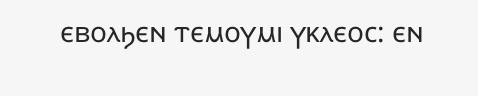ⲉⲃⲟⲗϧⲉⲛ ⲧⲉⲙⲟⲩⲙⲓ ⲩⲕⲗⲉⲟⲥ: ⲉⲛ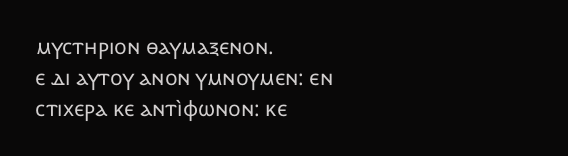ⲙⲩⲥⲧⲏⲣⲓⲟⲛ ⲑⲁⲩⲙⲁⲝⲉⲛⲟⲛ.
ⲉ ⲇⲓ ⲁⲩⲧⲟⲩ ⲁⲛⲟⲛ ⲩⲙⲛⲟⲩⲙⲉⲛ: ⲉⲛ ⲥⲧⲓⲭⲉⲣⲁ ⲕⲉ ⲁⲛⲧⲓ̀ⲫⲱⲛⲟⲛ: ⲕⲉ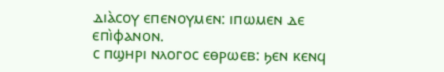ⲇⲓⲁ̀ⲥⲟⲩ ⲉⲡⲉⲛⲟⲩⲙⲉⲛ: ⲓⲡⲱⲙⲉⲛ ⲇⲉ
ⲉⲡⲓ̀ⲫⲁⲛⲟⲛ.
ⲥ ⲡϣⲏⲣⲓ ⲛⲗⲟⲅⲟⲥ ⲉⲑⲣⲱⲉⲃ: ϧⲉⲛ ⲕⲉⲛϥ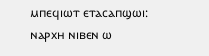ⲙⲡⲉϥⲓⲱⲧ ⲉⲧⲁⲥⲁⲡϣⲱⲓ: ⲛⲁⲣⲭⲏ ⲛⲓⲃⲉⲛ ⲱ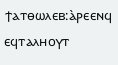ϯⲁⲧⲑⲱⲗⲉⲃ:ⲁ̀ⲣⲉⲉⲛϥ ⲉϥⲧⲁⲗⲏⲟⲩⲧ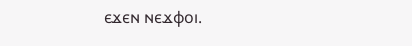ⲉϫⲉⲛ ⲛⲉϫⲫⲟⲓ.